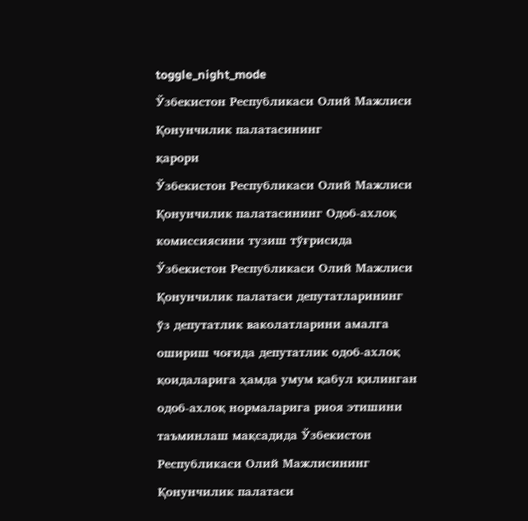toggle_night_mode
Ўзбекистон Республикаси Олий Мажлиси Қонунчилик палатасининг
қарори
Ўзбекистон Республикаси Олий Мажлиси Қонунчилик палатасининг Одоб-ахлоқ комиссиясини тузиш тўғрисида
Ўзбекистон Республикаси Олий Мажлиси Қонунчилик палатаси депутатларининг ўз депутатлик ваколатларини амалга ошириш чоғида депутатлик одоб-ахлоқ қоидаларига ҳамда умум қабул қилинган одоб-ахлоқ нормаларига риоя этишини таъминлаш мақсадида Ўзбекистон Республикаси Олий Мажлисининг Қонунчилик палатаси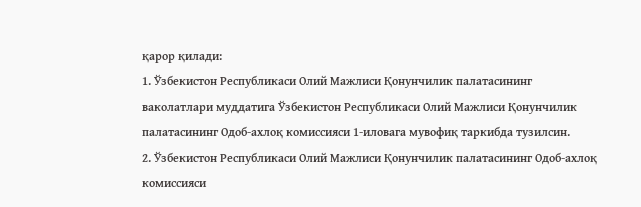қарор қилади:
1. Ўзбекистон Республикаси Олий Мажлиси Қонунчилик палатасининг ваколатлари муддатига Ўзбекистон Республикаси Олий Мажлиси Қонунчилик палатасининг Одоб-ахлоқ комиссияси 1-иловага мувофиқ таркибда тузилсин.
2. Ўзбекистон Республикаси Олий Мажлиси Қонунчилик палатасининг Одоб-ахлоқ комиссияси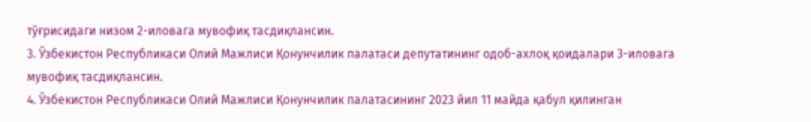тўғрисидаги низом 2-иловага мувофиқ тасдиқлансин.
3. Ўзбекистон Республикаси Олий Мажлиси Қонунчилик палатаси депутатининг одоб-ахлоқ қоидалари 3-иловага мувофиқ тасдиқлансин.
4. Ўзбекистон Республикаси Олий Мажлиси Қонунчилик палатасининг 2023 йил 11 майда қабул қилинган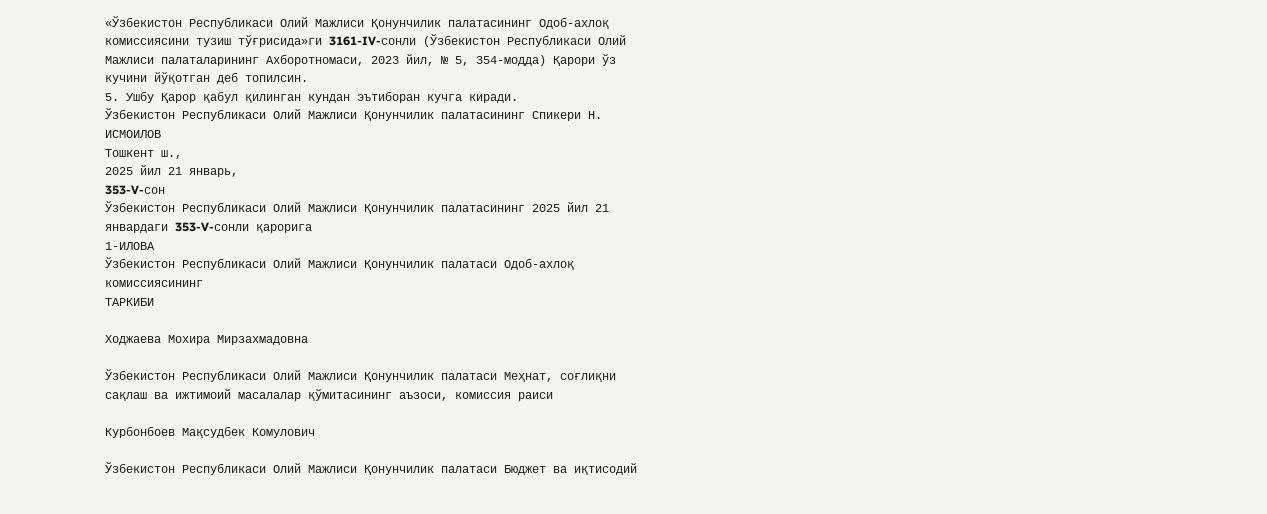«Ўзбекистон Республикаси Олий Мажлиси Қонунчилик палатасининг Одоб-ахлоқ комиссиясини тузиш тўғрисида»ги 3161-IV-сонли (Ўзбекистон Республикаси Олий Мажлиси палаталарининг Ахборотномаси, 2023 йил, № 5, 354-модда) Қарори ўз кучини йўқотган деб топилсин.
5. Ушбу Қарор қабул қилинган кундан эътиборан кучга киради.
Ўзбекистон Республикаси Олий Мажлиси Қонунчилик палатасининг Спикери Н. ИСМОИЛОВ
Тошкент ш.,
2025 йил 21 январь,
353-V-сон
Ўзбекистон Республикаси Олий Мажлиси Қонунчилик палатасининг 2025 йил 21 январдаги 353-V-сонли қарорига
1-ИЛОВА
Ўзбекистон Республикаси Олий Мажлиси Қонунчилик палатаси Одоб-ахлоқ комиссиясининг
ТАРКИБИ

Ходжаева Мохира Мирзахмадовна

Ўзбекистон Республикаси Олий Мажлиси Қонунчилик палатаси Меҳнат, соғлиқни сақлаш ва ижтимоий масалалар қўмитасининг аъзоси, комиссия раиси

Курбонбоев Мақсудбек Комулович

Ўзбекистон Республикаси Олий Мажлиси Қонунчилик палатаси Бюджет ва иқтисодий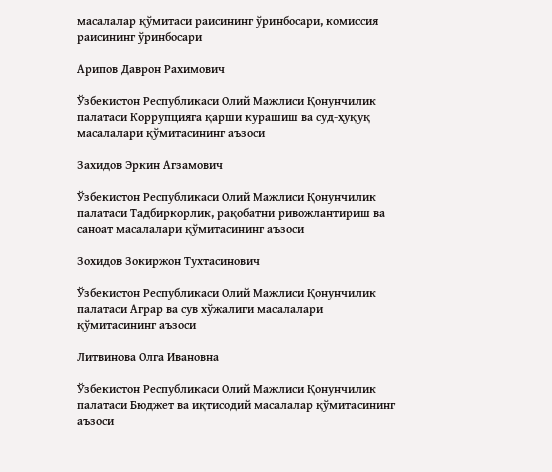масалалар қўмитаси раисининг ўринбосари, комиссия раисининг ўринбосари

Арипов Даврон Рахимович

Ўзбекистон Республикаси Олий Мажлиси Қонунчилик палатаси Коррупцияга қарши курашиш ва суд-ҳуқуқ масалалари қўмитасининг аъзоси

Захидов Эркин Агзамович

Ўзбекистон Республикаси Олий Мажлиси Қонунчилик палатаси Тадбиркорлик, рақобатни ривожлантириш ва саноат масалалари қўмитасининг аъзоси

Зохидов Зокиржон Тухтасинович

Ўзбекистон Республикаси Олий Мажлиси Қонунчилик палатаси Аграр ва сув хўжалиги масалалари қўмитасининг аъзоси

Литвинова Олга Ивановна

Ўзбекистон Республикаси Олий Мажлиси Қонунчилик палатаси Бюджет ва иқтисодий масалалар қўмитасининг аъзоси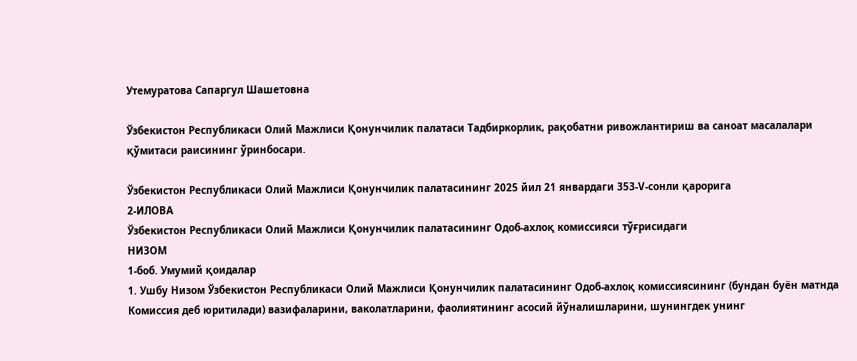Утемуратова Сапаргул Шашетовна

Ўзбекистон Республикаси Олий Мажлиси Қонунчилик палатаси Тадбиркорлик, рақобатни ривожлантириш ва саноат масалалари қўмитаси раисининг ўринбосари.

Ўзбекистон Республикаси Олий Мажлиси Қонунчилик палатасининг 2025 йил 21 январдаги 353-V-сонли қарорига
2-ИЛОВА
Ўзбекистон Республикаси Олий Мажлиси Қонунчилик палатасининг Одоб-ахлоқ комиссияси тўғрисидаги
НИЗОМ
1-боб. Умумий қоидалар
1. Ушбу Низом Ўзбекистон Республикаси Олий Мажлиси Қонунчилик палатасининг Одоб-ахлоқ комиссиясининг (бундан буён матнда Комиссия деб юритилади) вазифаларини, ваколатларини, фаолиятининг асосий йўналишларини, шунингдек унинг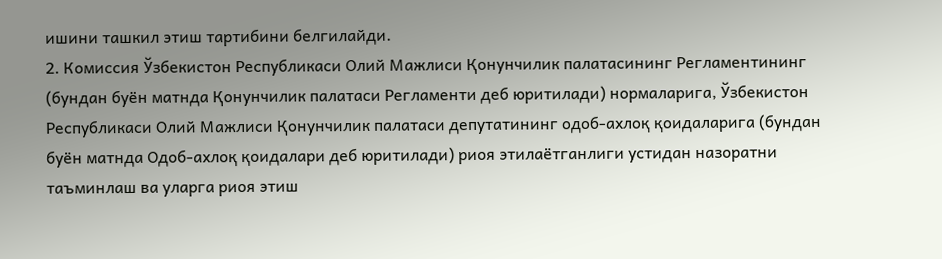ишини ташкил этиш тартибини белгилайди.
2. Комиссия Ўзбекистон Республикаси Олий Мажлиси Қонунчилик палатасининг Регламентининг (бундан буён матнда Қонунчилик палатаси Регламенти деб юритилади) нормаларига, Ўзбекистон Республикаси Олий Мажлиси Қонунчилик палатаси депутатининг одоб-ахлоқ қоидаларига (бундан буён матнда Одоб-ахлоқ қоидалари деб юритилади) риоя этилаётганлиги устидан назоратни таъминлаш ва уларга риоя этиш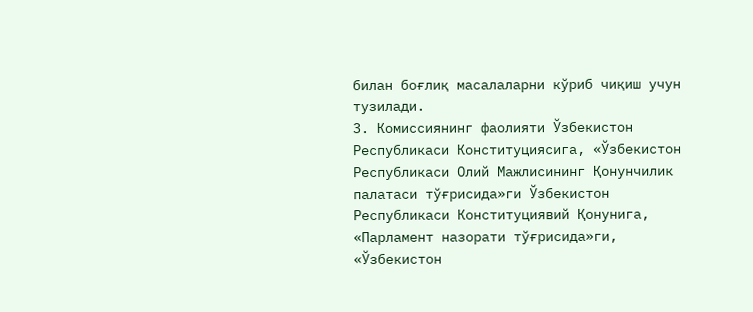билан боғлиқ масалаларни кўриб чиқиш учун тузилади.
3. Комиссиянинг фаолияти Ўзбекистон Республикаси Конституциясига, «Ўзбекистон Республикаси Олий Мажлисининг Қонунчилик палатаси тўғрисида»ги Ўзбекистон Республикаси Конституциявий Қонунига, «Парламент назорати тўғрисида»ги, «Ўзбекистон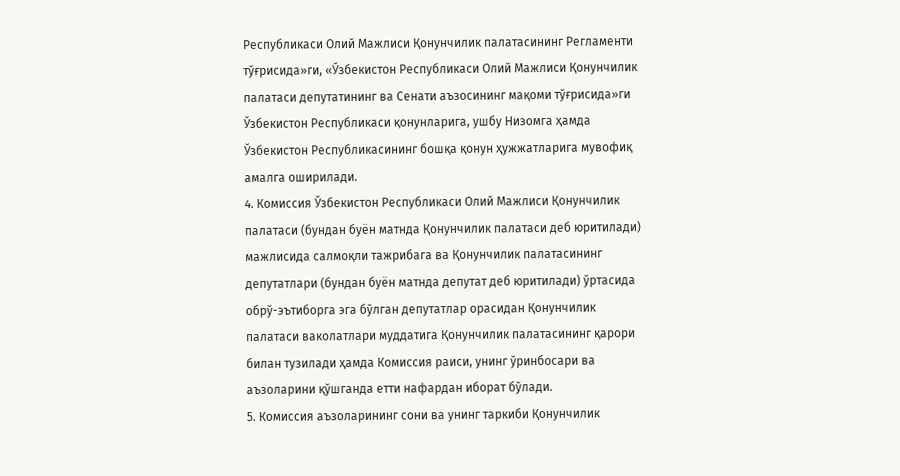Республикаси Олий Мажлиси Қонунчилик палатасининг Регламенти тўғрисида»ги, «Ўзбекистон Республикаси Олий Мажлиси Қонунчилик палатаси депутатининг ва Сенати аъзосининг мақоми тўғрисида»ги Ўзбекистон Республикаси қонунларига, ушбу Низомга ҳамда Ўзбекистон Республикасининг бошқа қонун ҳужжатларига мувофиқ амалга оширилади.
4. Комиссия Ўзбекистон Республикаси Олий Мажлиси Қонунчилик палатаси (бундан буён матнда Қонунчилик палатаси деб юритилади) мажлисида салмоқли тажрибага ва Қонунчилик палатасининг депутатлари (бундан буён матнда депутат деб юритилади) ўртасида обрў-эътиборга эга бўлган депутатлар орасидан Қонунчилик палатаси ваколатлари муддатига Қонунчилик палатасининг қарори билан тузилади ҳамда Комиссия раиси, унинг ўринбосари ва аъзоларини қўшганда етти нафардан иборат бўлади.
5. Комиссия аъзоларининг сони ва унинг таркиби Қонунчилик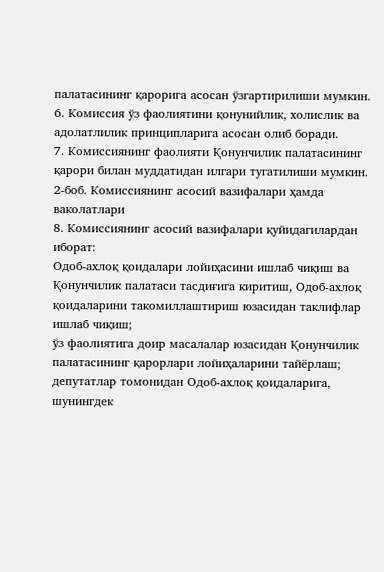палатасининг қарорига асосан ўзгартирилиши мумкин.
6. Комиссия ўз фаолиятини қонунийлик, холислик ва адолатлилик принципларига асосан олиб боради.
7. Комиссиянинг фаолияти Қонунчилик палатасининг қарори билан муддатидан илгари тугатилиши мумкин.
2-боб. Комиссиянинг асосий вазифалари ҳамда ваколатлари
8. Комиссиянинг асосий вазифалари қуйидагилардан иборат:
Одоб-ахлоқ қоидалари лойиҳасини ишлаб чиқиш ва Қонунчилик палатаси тасдиғига киритиш, Одоб-ахлоқ қоидаларини такомиллаштириш юзасидан таклифлар ишлаб чиқиш;
ўз фаолиятига доир масалалар юзасидан Қонунчилик палатасининг қарорлари лойиҳаларини тайёрлаш;
депутатлар томонидан Одоб-ахлоқ қоидаларига, шунингдек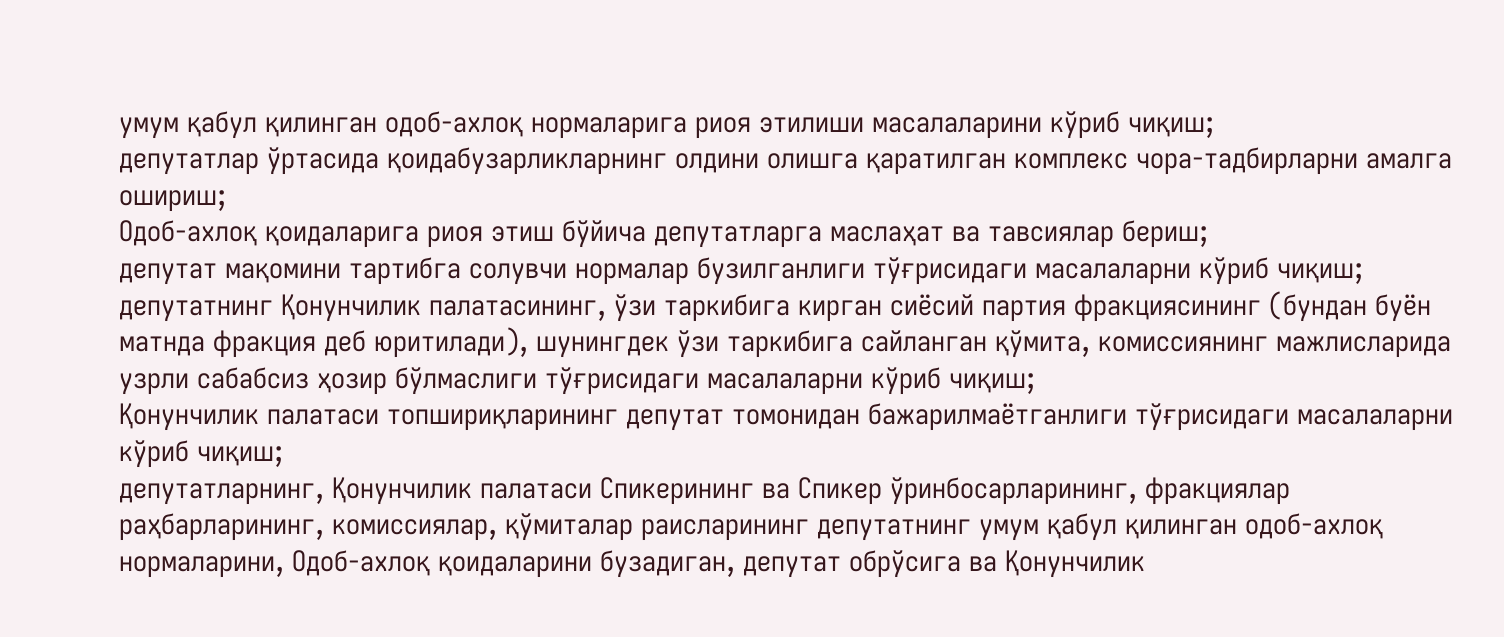умум қабул қилинган одоб-ахлоқ нормаларига риоя этилиши масалаларини кўриб чиқиш;
депутатлар ўртасида қоидабузарликларнинг олдини олишга қаратилган комплекс чора-тадбирларни амалга ошириш;
Одоб-ахлоқ қоидаларига риоя этиш бўйича депутатларга маслаҳат ва тавсиялар бериш;
депутат мақомини тартибга солувчи нормалар бузилганлиги тўғрисидаги масалаларни кўриб чиқиш;
депутатнинг Қонунчилик палатасининг, ўзи таркибига кирган сиёсий партия фракциясининг (бундан буён матнда фракция деб юритилади), шунингдек ўзи таркибига сайланган қўмита, комиссиянинг мажлисларида узрли сабабсиз ҳозир бўлмаслиги тўғрисидаги масалаларни кўриб чиқиш;
Қонунчилик палатаси топшириқларининг депутат томонидан бажарилмаётганлиги тўғрисидаги масалаларни кўриб чиқиш;
депутатларнинг, Қонунчилик палатаси Спикерининг ва Спикер ўринбосарларининг, фракциялар раҳбарларининг, комиссиялар, қўмиталар раисларининг депутатнинг умум қабул қилинган одоб-ахлоқ нормаларини, Одоб-ахлоқ қоидаларини бузадиган, депутат обрўсига ва Қонунчилик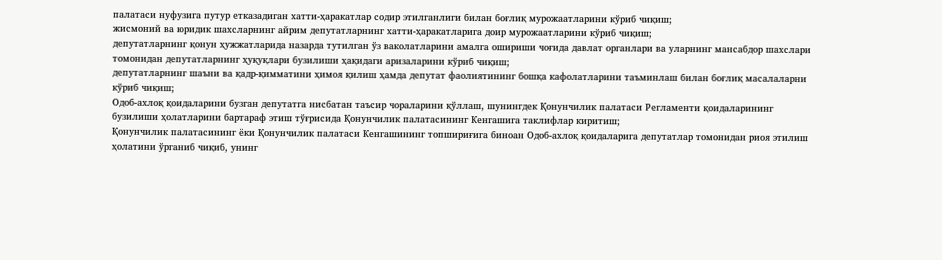палатаси нуфузига путур етказадиган хатти-ҳаракатлар содир этилганлиги билан боғлиқ мурожаатларини кўриб чиқиш;
жисмоний ва юридик шахсларнинг айрим депутатларнинг хатти-ҳаракатларига доир мурожаатларини кўриб чиқиш;
депутатларнинг қонун ҳужжатларида назарда тутилган ўз ваколатларини амалга ошириши чоғида давлат органлари ва уларнинг мансабдор шахслари томонидан депутатларнинг ҳуқуқлари бузилиши ҳақидаги аризаларини кўриб чиқиш;
депутатларнинг шаъни ва қадр-қимматини ҳимоя қилиш ҳамда депутат фаолиятининг бошқа кафолатларини таъминлаш билан боғлиқ масалаларни кўриб чиқиш;
Одоб-ахлоқ қоидаларини бузган депутатга нисбатан таъсир чораларини қўллаш, шунингдек Қонунчилик палатаси Регламенти қоидаларининг бузилиши ҳолатларини бартараф этиш тўғрисида Қонунчилик палатасининг Кенгашига таклифлар киритиш;
Қонунчилик палатасининг ёки Қонунчилик палатаси Кенгашининг топшириғига биноан Одоб-ахлоқ қоидаларига депутатлар томонидан риоя этилиш ҳолатини ўрганиб чиқиб, унинг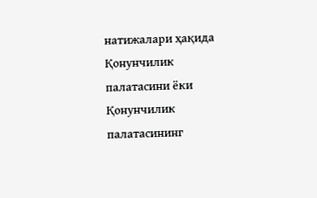натижалари ҳақида Қонунчилик палатасини ёки Қонунчилик палатасининг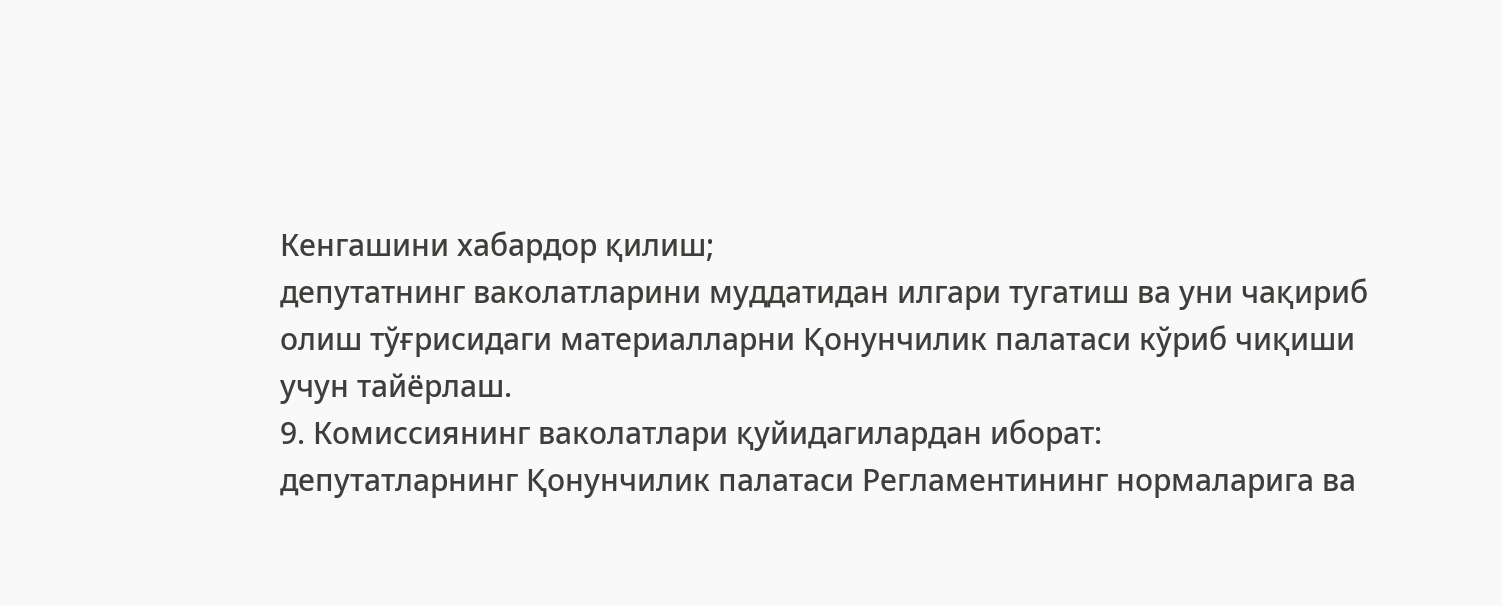Кенгашини хабардор қилиш;
депутатнинг ваколатларини муддатидан илгари тугатиш ва уни чақириб олиш тўғрисидаги материалларни Қонунчилик палатаси кўриб чиқиши учун тайёрлаш.
9. Комиссиянинг ваколатлари қуйидагилардан иборат:
депутатларнинг Қонунчилик палатаси Регламентининг нормаларига ва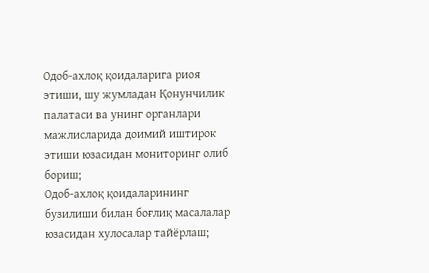Одоб-ахлоқ қоидаларига риоя этиши, шу жумладан Қонунчилик палатаси ва унинг органлари мажлисларида доимий иштирок этиши юзасидан мониторинг олиб бориш;
Одоб-ахлоқ қоидаларининг бузилиши билан боғлиқ масалалар юзасидан хулосалар тайёрлаш;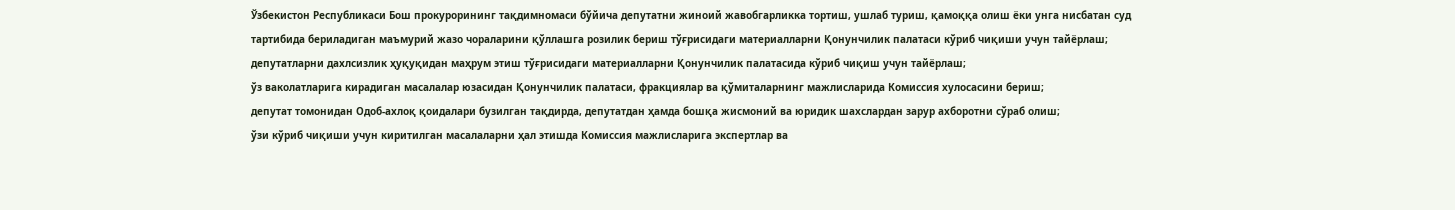Ўзбекистон Республикаси Бош прокурорининг тақдимномаси бўйича депутатни жиноий жавобгарликка тортиш, ушлаб туриш, қамоққа олиш ёки унга нисбатан суд тартибида бериладиган маъмурий жазо чораларини қўллашга розилик бериш тўғрисидаги материалларни Қонунчилик палатаси кўриб чиқиши учун тайёрлаш;
депутатларни дахлсизлик ҳуқуқидан маҳрум этиш тўғрисидаги материалларни Қонунчилик палатасида кўриб чиқиш учун тайёрлаш;
ўз ваколатларига кирадиган масалалар юзасидан Қонунчилик палатаси, фракциялар ва қўмиталарнинг мажлисларида Комиссия хулосасини бериш;
депутат томонидан Одоб-ахлоқ қоидалари бузилган тақдирда, депутатдан ҳамда бошқа жисмоний ва юридик шахслардан зарур ахборотни сўраб олиш;
ўзи кўриб чиқиши учун киритилган масалаларни ҳал этишда Комиссия мажлисларига экспертлар ва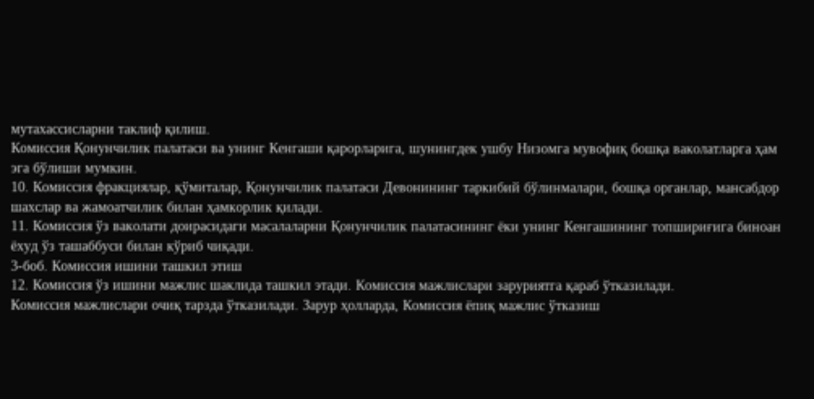мутахассисларни таклиф қилиш.
Комиссия Қонунчилик палатаси ва унинг Кенгаши қарорларига, шунингдек ушбу Низомга мувофиқ бошқа ваколатларга ҳам эга бўлиши мумкин.
10. Комиссия фракциялар, қўмиталар, Қонунчилик палатаси Девонининг таркибий бўлинмалари, бошқа органлар, мансабдор шахслар ва жамоатчилик билан ҳамкорлик қилади.
11. Комиссия ўз ваколати доирасидаги масалаларни Қонунчилик палатасининг ёки унинг Кенгашининг топшириғига биноан ёхуд ўз ташаббуси билан кўриб чиқади.
3-боб. Комиссия ишини ташкил этиш
12. Комиссия ўз ишини мажлис шаклида ташкил этади. Комиссия мажлислари заруриятга қараб ўтказилади.
Комиссия мажлислари очиқ тарзда ўтказилади. Зарур ҳолларда, Комиссия ёпиқ мажлис ўтказиш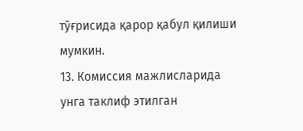тўғрисида қарор қабул қилиши мумкин.
13. Комиссия мажлисларида унга таклиф этилган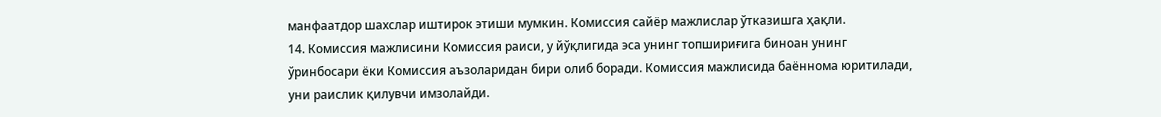манфаатдор шахслар иштирок этиши мумкин. Комиссия сайёр мажлислар ўтказишга ҳақли.
14. Комиссия мажлисини Комиссия раиси, у йўқлигида эса унинг топшириғига биноан унинг ўринбосари ёки Комиссия аъзоларидан бири олиб боради. Комиссия мажлисида баённома юритилади, уни раислик қилувчи имзолайди.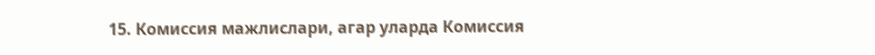15. Комиссия мажлислари, агар уларда Комиссия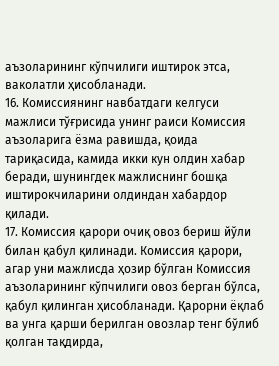аъзоларининг кўпчилиги иштирок этса, ваколатли ҳисобланади.
16. Комиссиянинг навбатдаги келгуси мажлиси тўғрисида унинг раиси Комиссия аъзоларига ёзма равишда, қоида тариқасида, камида икки кун олдин хабар беради, шунингдек мажлиснинг бошқа иштирокчиларини олдиндан хабардор қилади.
17. Комиссия қарори очиқ овоз бериш йўли билан қабул қилинади. Комиссия қарори, агар уни мажлисда ҳозир бўлган Комиссия аъзоларининг кўпчилиги овоз берган бўлса, қабул қилинган ҳисобланади. Қарорни ёқлаб ва унга қарши берилган овозлар тенг бўлиб қолган тақдирда,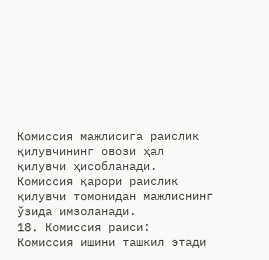Комиссия мажлисига раислик қилувчининг овози ҳал қилувчи ҳисобланади. Комиссия қарори раислик қилувчи томонидан мажлиснинг ўзида имзоланади.
18. Комиссия раиси:
Комиссия ишини ташкил этади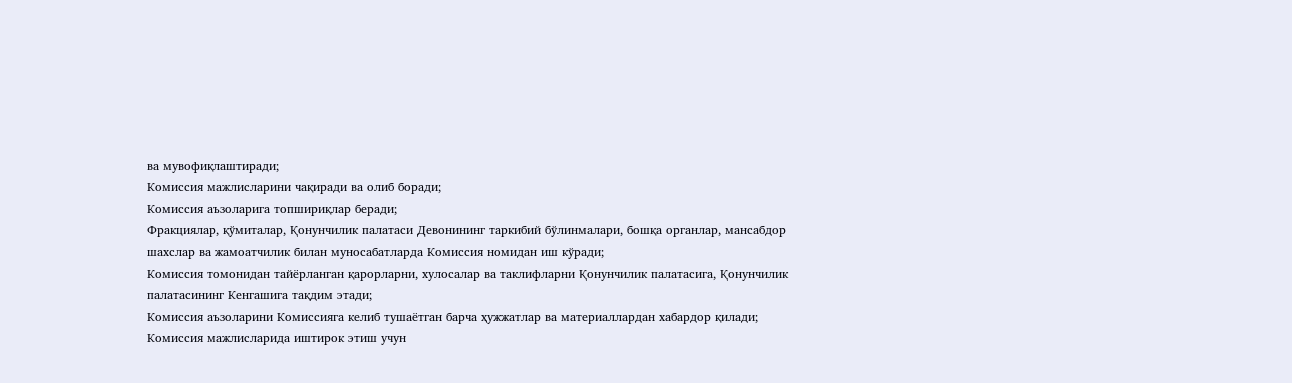ва мувофиқлаштиради;
Комиссия мажлисларини чақиради ва олиб боради;
Комиссия аъзоларига топшириқлар беради;
Фракциялар, қўмиталар, Қонунчилик палатаси Девонининг таркибий бўлинмалари, бошқа органлар, мансабдор шахслар ва жамоатчилик билан муносабатларда Комиссия номидан иш кўради;
Комиссия томонидан тайёрланган қарорларни, хулосалар ва таклифларни Қонунчилик палатасига, Қонунчилик палатасининг Кенгашига тақдим этади;
Комиссия аъзоларини Комиссияга келиб тушаётган барча ҳужжатлар ва материаллардан хабардор қилади;
Комиссия мажлисларида иштирок этиш учун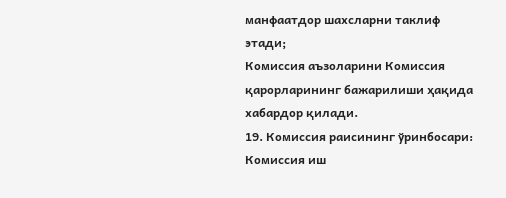манфаатдор шахсларни таклиф этади;
Комиссия аъзоларини Комиссия қарорларининг бажарилиши ҳақида хабардор қилади.
19. Комиссия раисининг ўринбосари:
Комиссия иш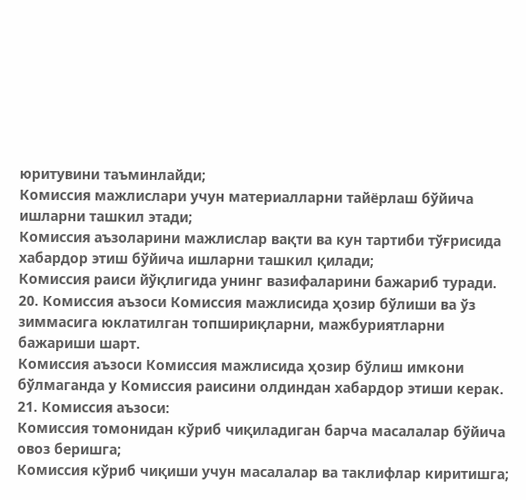юритувини таъминлайди;
Комиссия мажлислари учун материалларни тайёрлаш бўйича ишларни ташкил этади;
Комиссия аъзоларини мажлислар вақти ва кун тартиби тўғрисида хабардор этиш бўйича ишларни ташкил қилади;
Комиссия раиси йўқлигида унинг вазифаларини бажариб туради.
20. Комиссия аъзоси Комиссия мажлисида ҳозир бўлиши ва ўз зиммасига юклатилган топшириқларни, мажбуриятларни бажариши шарт.
Комиссия аъзоси Комиссия мажлисида ҳозир бўлиш имкони бўлмаганда у Комиссия раисини олдиндан хабардор этиши керак.
21. Комиссия аъзоси:
Комиссия томонидан кўриб чиқиладиган барча масалалар бўйича овоз беришга;
Комиссия кўриб чиқиши учун масалалар ва таклифлар киритишга;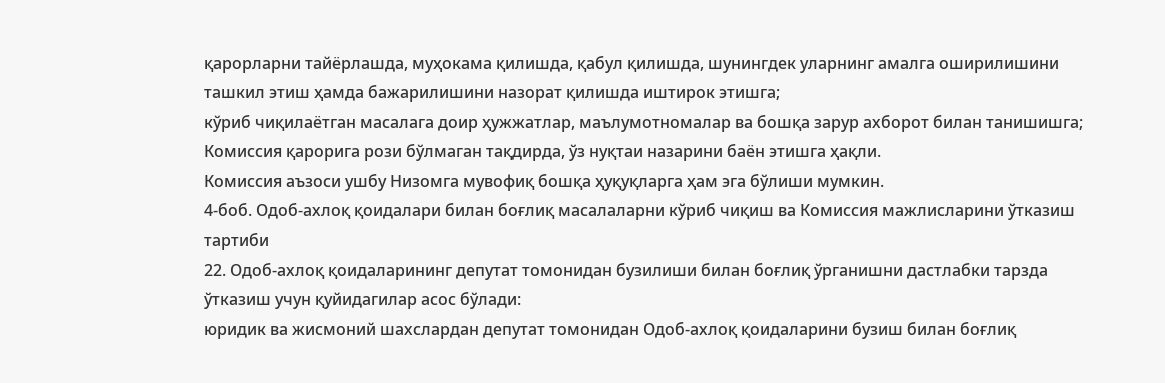қарорларни тайёрлашда, муҳокама қилишда, қабул қилишда, шунингдек уларнинг амалга оширилишини ташкил этиш ҳамда бажарилишини назорат қилишда иштирок этишга;
кўриб чиқилаётган масалага доир ҳужжатлар, маълумотномалар ва бошқа зарур ахборот билан танишишга;
Комиссия қарорига рози бўлмаган тақдирда, ўз нуқтаи назарини баён этишга ҳақли.
Комиссия аъзоси ушбу Низомга мувофиқ бошқа ҳуқуқларга ҳам эга бўлиши мумкин.
4-боб. Одоб-ахлоқ қоидалари билан боғлиқ масалаларни кўриб чиқиш ва Комиссия мажлисларини ўтказиш тартиби
22. Одоб-ахлоқ қоидаларининг депутат томонидан бузилиши билан боғлиқ ўрганишни дастлабки тарзда ўтказиш учун қуйидагилар асос бўлади:
юридик ва жисмоний шахслардан депутат томонидан Одоб-ахлоқ қоидаларини бузиш билан боғлиқ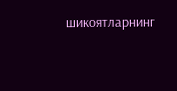шикоятларнинг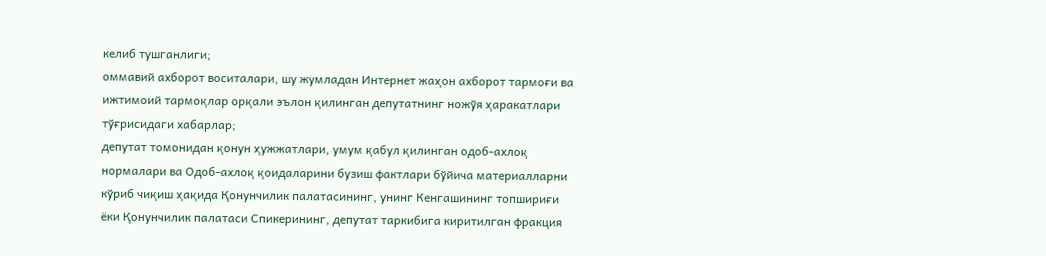келиб тушганлиги;
оммавий ахборот воситалари, шу жумладан Интернет жаҳон ахборот тармоғи ва ижтимоий тармоқлар орқали эълон қилинган депутатнинг ножўя ҳаракатлари тўғрисидаги хабарлар;
депутат томонидан қонун ҳужжатлари, умум қабул қилинган одоб-ахлоқ нормалари ва Одоб-ахлоқ қоидаларини бузиш фактлари бўйича материалларни кўриб чиқиш ҳақида Қонунчилик палатасининг, унинг Кенгашининг топшириғи ёки Қонунчилик палатаси Спикерининг, депутат таркибига киритилган фракция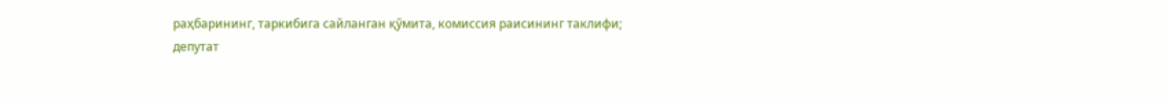раҳбарининг, таркибига сайланган қўмита, комиссия раисининг таклифи;
депутат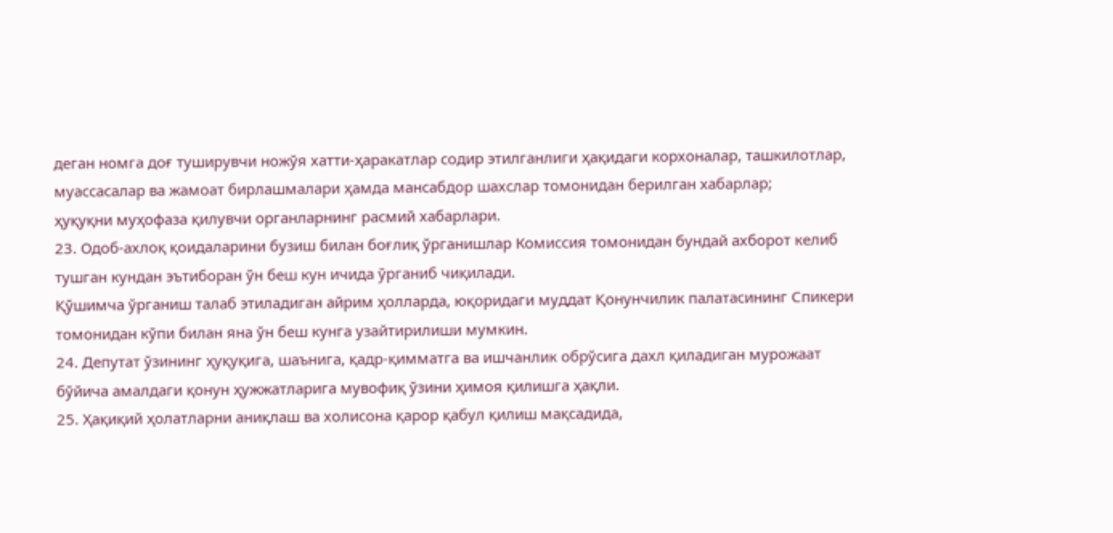деган номга доғ туширувчи ножўя хатти-ҳаракатлар содир этилганлиги ҳақидаги корхоналар, ташкилотлар, муассасалар ва жамоат бирлашмалари ҳамда мансабдор шахслар томонидан берилган хабарлар;
ҳуқуқни муҳофаза қилувчи органларнинг расмий хабарлари.
23. Одоб-ахлоқ қоидаларини бузиш билан боғлиқ ўрганишлар Комиссия томонидан бундай ахборот келиб тушган кундан эътиборан ўн беш кун ичида ўрганиб чиқилади.
Қўшимча ўрганиш талаб этиладиган айрим ҳолларда, юқоридаги муддат Қонунчилик палатасининг Спикери томонидан кўпи билан яна ўн беш кунга узайтирилиши мумкин.
24. Депутат ўзининг ҳуқуқига, шаънига, қадр-қимматга ва ишчанлик обрўсига дахл қиладиган мурожаат бўйича амалдаги қонун ҳужжатларига мувофиқ ўзини ҳимоя қилишга ҳақли.
25. Ҳақиқий ҳолатларни аниқлаш ва холисона қарор қабул қилиш мақсадида,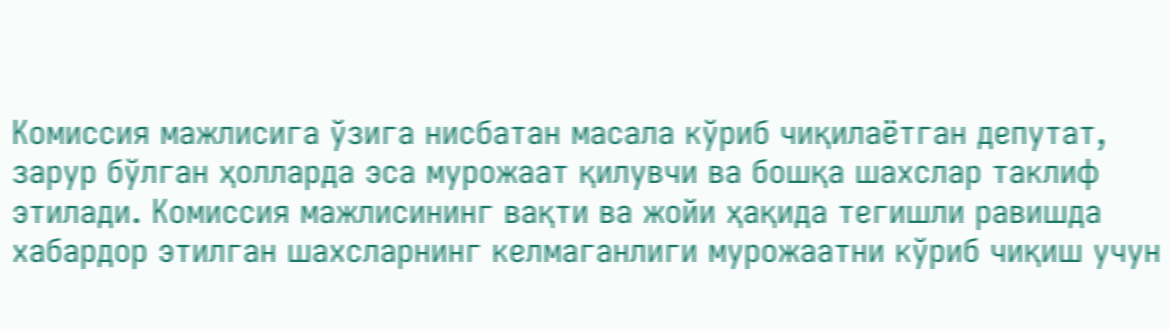Комиссия мажлисига ўзига нисбатан масала кўриб чиқилаётган депутат, зарур бўлган ҳолларда эса мурожаат қилувчи ва бошқа шахслар таклиф этилади. Комиссия мажлисининг вақти ва жойи ҳақида тегишли равишда хабардор этилган шахсларнинг келмаганлиги мурожаатни кўриб чиқиш учун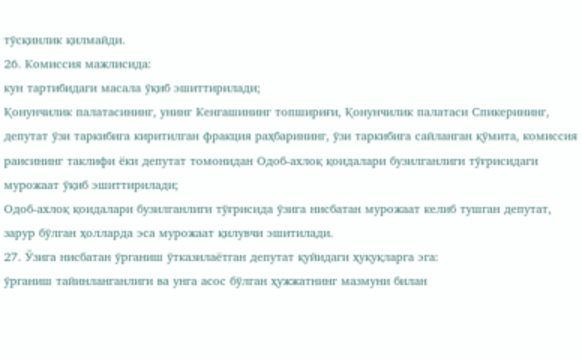тўсқинлик қилмайди.
26. Комиссия мажлисида:
кун тартибидаги масала ўқиб эшиттирилади;
Қонунчилик палатасининг, унинг Кенгашининг топшириғи, Қонунчилик палатаси Спикерининг, депутат ўзи таркибига киритилган фракция раҳбарининг, ўзи таркибига сайланган қўмита, комиссия раисининг таклифи ёки депутат томонидан Одоб-ахлоқ қоидалари бузилганлиги тўғрисидаги мурожаат ўқиб эшиттирилади;
Одоб-ахлоқ қоидалари бузилганлиги тўғрисида ўзига нисбатан мурожаат келиб тушган депутат, зарур бўлган ҳолларда эса мурожаат қилувчи эшитилади.
27. Ўзига нисбатан ўрганиш ўтказилаётган депутат қуйидаги ҳуқуқларга эга:
ўрганиш тайинланганлиги ва унга асос бўлган ҳужжатнинг мазмуни билан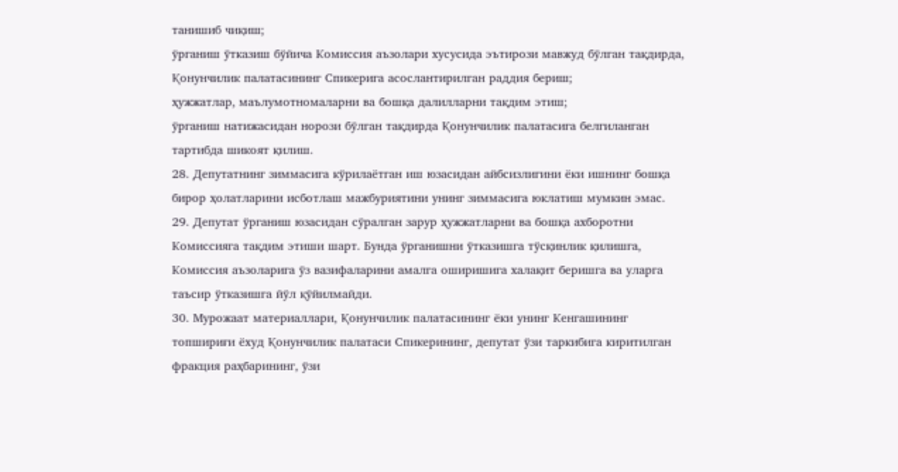танишиб чиқиш;
ўрганиш ўтказиш бўйича Комиссия аъзолари хусусида эътирози мавжуд бўлган тақдирда, Қонунчилик палатасининг Спикерига асослантирилган раддия бериш;
ҳужжатлар, маълумотномаларни ва бошқа далилларни тақдим этиш;
ўрганиш натижасидан норози бўлган тақдирда Қонунчилик палатасига белгиланган тартибда шикоят қилиш.
28. Депутатнинг зиммасига кўрилаётган иш юзасидан айбсизлигини ёки ишнинг бошқа бирор ҳолатларини исботлаш мажбуриятини унинг зиммасига юклатиш мумкин эмас.
29. Депутат ўрганиш юзасидан сўралган зарур ҳужжатларни ва бошқа ахборотни Комиссияга тақдим этиши шарт. Бунда ўрганишни ўтказишга тўсқинлик қилишга, Комиссия аъзоларига ўз вазифаларини амалга оширишига халақит беришга ва уларга таъсир ўтказишга йўл қўйилмайди.
30. Мурожаат материаллари, Қонунчилик палатасининг ёки унинг Кенгашининг топшириғи ёхуд Қонунчилик палатаси Спикерининг, депутат ўзи таркибига киритилган фракция раҳбарининг, ўзи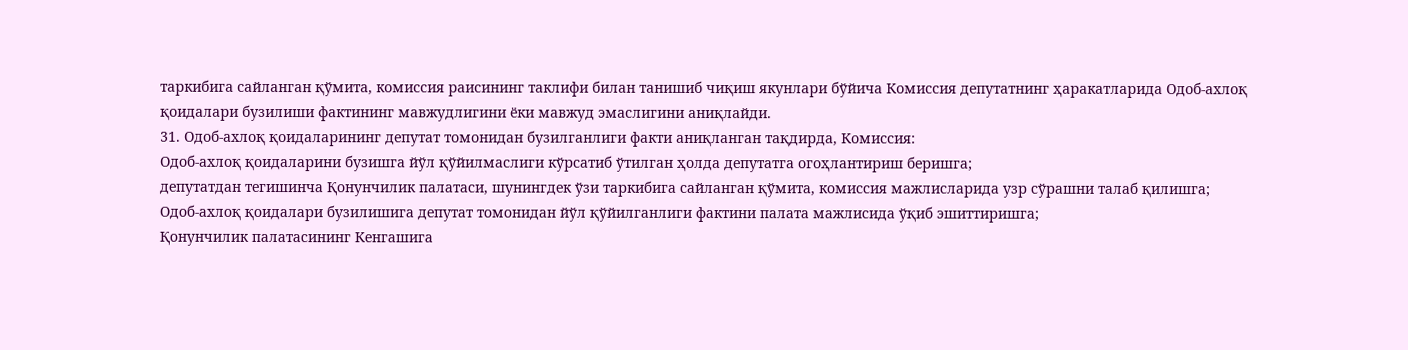таркибига сайланган қўмита, комиссия раисининг таклифи билан танишиб чиқиш якунлари бўйича Комиссия депутатнинг ҳаракатларида Одоб-ахлоқ қоидалари бузилиши фактининг мавжудлигини ёки мавжуд эмаслигини аниқлайди.
31. Одоб-ахлоқ қоидаларининг депутат томонидан бузилганлиги факти аниқланган тақдирда, Комиссия:
Одоб-ахлоқ қоидаларини бузишга йўл қўйилмаслиги кўрсатиб ўтилган ҳолда депутатга огоҳлантириш беришга;
депутатдан тегишинча Қонунчилик палатаси, шунингдек ўзи таркибига сайланган қўмита, комиссия мажлисларида узр сўрашни талаб қилишга;
Одоб-ахлоқ қоидалари бузилишига депутат томонидан йўл қўйилганлиги фактини палата мажлисида ўқиб эшиттиришга;
Қонунчилик палатасининг Кенгашига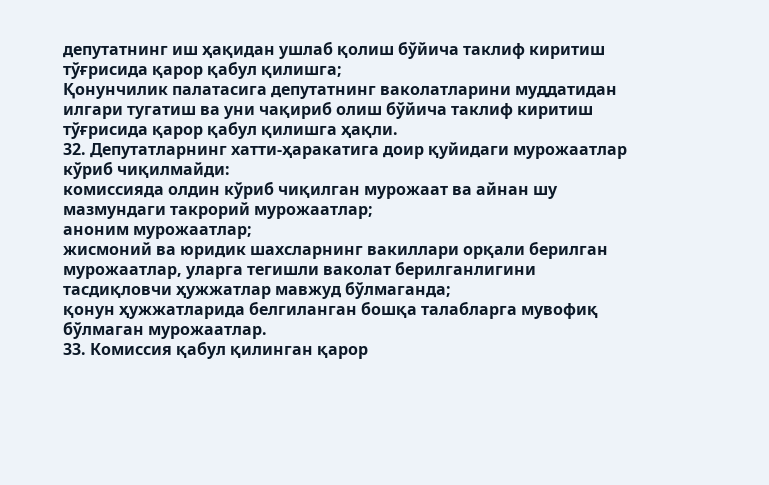депутатнинг иш ҳақидан ушлаб қолиш бўйича таклиф киритиш тўғрисида қарор қабул қилишга;
Қонунчилик палатасига депутатнинг ваколатларини муддатидан илгари тугатиш ва уни чақириб олиш бўйича таклиф киритиш тўғрисида қарор қабул қилишга ҳақли.
32. Депутатларнинг хатти-ҳаракатига доир қуйидаги мурожаатлар кўриб чиқилмайди:
комиссияда олдин кўриб чиқилган мурожаат ва айнан шу мазмундаги такрорий мурожаатлар;
аноним мурожаатлар;
жисмоний ва юридик шахсларнинг вакиллари орқали берилган мурожаатлар, уларга тегишли ваколат берилганлигини тасдиқловчи ҳужжатлар мавжуд бўлмаганда;
қонун ҳужжатларида белгиланган бошқа талабларга мувофиқ бўлмаган мурожаатлар.
33. Комиссия қабул қилинган қарор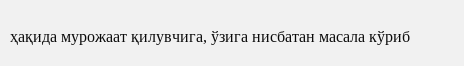ҳақида мурожаат қилувчига, ўзига нисбатан масала кўриб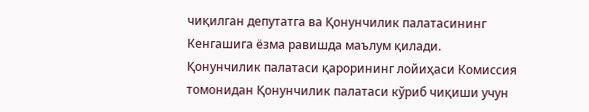чиқилган депутатга ва Қонунчилик палатасининг Кенгашига ёзма равишда маълум қилади.
Қонунчилик палатаси қарорининг лойиҳаси Комиссия томонидан Қонунчилик палатаси кўриб чиқиши учун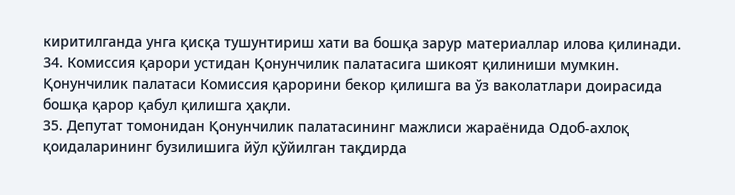киритилганда унга қисқа тушунтириш хати ва бошқа зарур материаллар илова қилинади.
34. Комиссия қарори устидан Қонунчилик палатасига шикоят қилиниши мумкин. Қонунчилик палатаси Комиссия қарорини бекор қилишга ва ўз ваколатлари доирасида бошқа қарор қабул қилишга ҳақли.
35. Депутат томонидан Қонунчилик палатасининг мажлиси жараёнида Одоб-ахлоқ қоидаларининг бузилишига йўл қўйилган тақдирда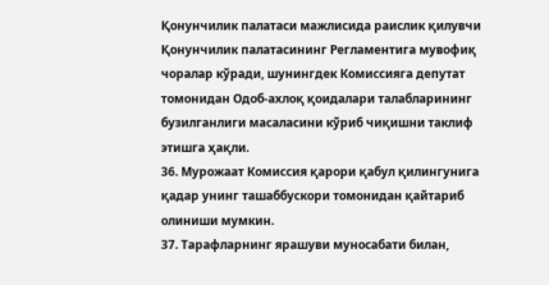Қонунчилик палатаси мажлисида раислик қилувчи Қонунчилик палатасининг Регламентига мувофиқ чоралар кўради, шунингдек Комиссияга депутат томонидан Одоб-ахлоқ қоидалари талабларининг бузилганлиги масаласини кўриб чиқишни таклиф этишга ҳақли.
36. Мурожаат Комиссия қарори қабул қилингунига қадар унинг ташаббускори томонидан қайтариб олиниши мумкин.
37. Тарафларнинг ярашуви муносабати билан,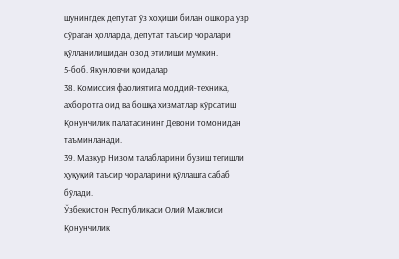шунингдек депутат ўз хоҳиши билан ошкора узр сўраган ҳолларда, депутат таъсир чоралари қўлланилишидан озод этилиши мумкин.
5-боб. Якунловчи қоидалар
38. Комиссия фаолиятига моддий-техника, ахборотга оид ва бошқа хизматлар кўрсатиш Қонунчилик палатасининг Девони томонидан таъминланади.
39. Мазкур Низом талабларини бузиш тегишли ҳуқуқий таъсир чораларини қўллашга сабаб бўлади.
Ўзбекистон Республикаси Олий Мажлиси Қонунчилик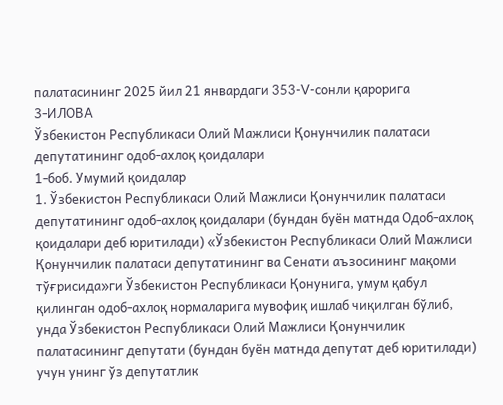палатасининг 2025 йил 21 январдаги 353-V-сонли қарорига
3-ИЛОВА
Ўзбекистон Республикаси Олий Мажлиси Қонунчилик палатаси депутатининг одоб-ахлоқ қоидалари
1-боб. Умумий қоидалар
1. Ўзбекистон Республикаси Олий Мажлиси Қонунчилик палатаси депутатининг одоб-ахлоқ қоидалари (бундан буён матнда Одоб-ахлоқ қоидалари деб юритилади) «Ўзбекистон Республикаси Олий Мажлиси Қонунчилик палатаси депутатининг ва Сенати аъзосининг мақоми тўғрисида»ги Ўзбекистон Республикаси Қонунига, умум қабул қилинган одоб-ахлоқ нормаларига мувофиқ ишлаб чиқилган бўлиб, унда Ўзбекистон Республикаси Олий Мажлиси Қонунчилик палатасининг депутати (бундан буён матнда депутат деб юритилади) учун унинг ўз депутатлик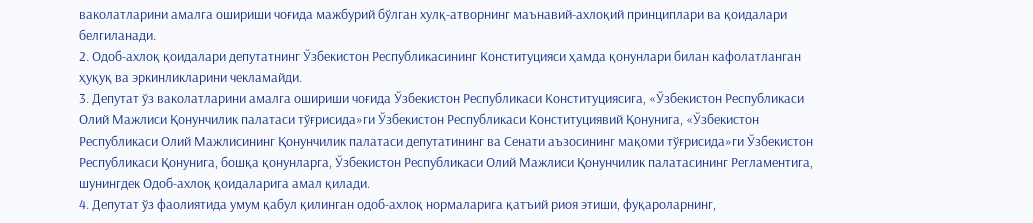ваколатларини амалга ошириши чоғида мажбурий бўлган хулқ-атворнинг маънавий-ахлоқий принциплари ва қоидалари белгиланади.
2. Одоб-ахлоқ қоидалари депутатнинг Ўзбекистон Республикасининг Конституцияси ҳамда қонунлари билан кафолатланган ҳуқуқ ва эркинликларини чекламайди.
3. Депутат ўз ваколатларини амалга ошириши чоғида Ўзбекистон Республикаси Конституциясига, «Ўзбекистон Республикаси Олий Мажлиси Қонунчилик палатаси тўғрисида»ги Ўзбекистон Республикаси Конституциявий Қонунига, «Ўзбекистон Республикаси Олий Мажлисининг Қонунчилик палатаси депутатининг ва Сенати аъзосининг мақоми тўғрисида»ги Ўзбекистон Республикаси Қонунига, бошқа қонунларга, Ўзбекистон Республикаси Олий Мажлиси Қонунчилик палатасининг Регламентига, шунингдек Одоб-ахлоқ қоидаларига амал қилади.
4. Депутат ўз фаолиятида умум қабул қилинган одоб-ахлоқ нормаларига қатъий риоя этиши, фуқароларнинг,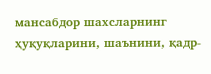мансабдор шахсларнинг ҳуқуқларини, шаънини, қадр-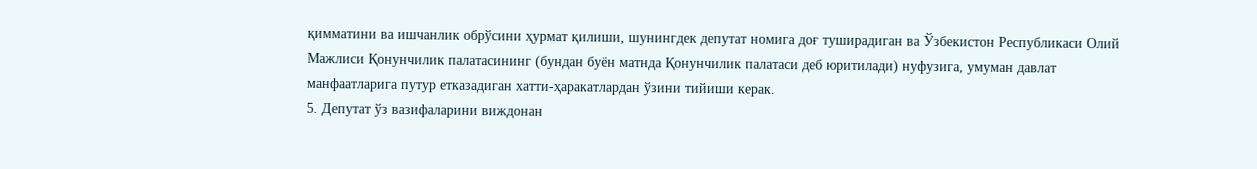қимматини ва ишчанлик обрўсини ҳурмат қилиши, шунингдек депутат номига доғ туширадиган ва Ўзбекистон Республикаси Олий Мажлиси Қонунчилик палатасининг (бундан буён матнда Қонунчилик палатаси деб юритилади) нуфузига, умуман давлат манфаатларига путур етказадиган хатти-ҳаракатлардан ўзини тийиши керак.
5. Депутат ўз вазифаларини виждонан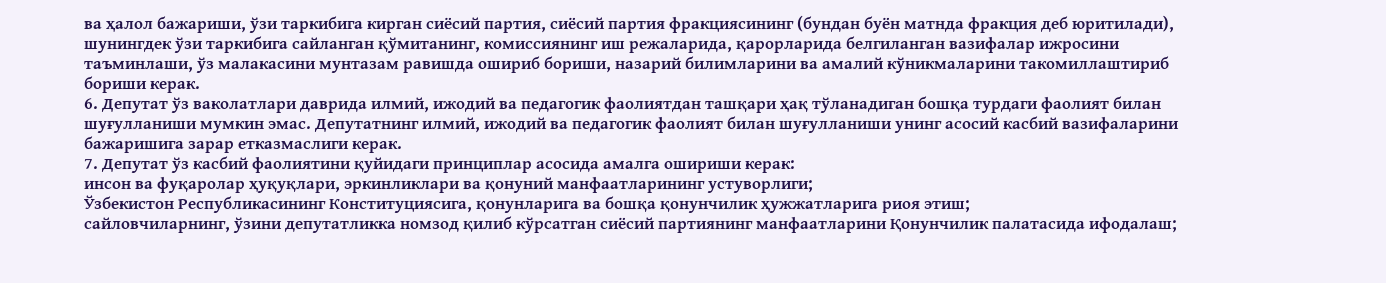ва ҳалол бажариши, ўзи таркибига кирган сиёсий партия, сиёсий партия фракциясининг (бундан буён матнда фракция деб юритилади), шунингдек ўзи таркибига сайланган қўмитанинг, комиссиянинг иш режаларида, қарорларида белгиланган вазифалар ижросини таъминлаши, ўз малакасини мунтазам равишда ошириб бориши, назарий билимларини ва амалий кўникмаларини такомиллаштириб бориши керак.
6. Депутат ўз ваколатлари даврида илмий, ижодий ва педагогик фаолиятдан ташқари ҳақ тўланадиган бошқа турдаги фаолият билан шуғулланиши мумкин эмас. Депутатнинг илмий, ижодий ва педагогик фаолият билан шуғулланиши унинг асосий касбий вазифаларини бажаришига зарар етказмаслиги керак.
7. Депутат ўз касбий фаолиятини қуйидаги принциплар асосида амалга ошириши керак:
инсон ва фуқаролар ҳуқуқлари, эркинликлари ва қонуний манфаатларининг устуворлиги;
Ўзбекистон Республикасининг Конституциясига, қонунларига ва бошқа қонунчилик ҳужжатларига риоя этиш;
сайловчиларнинг, ўзини депутатликка номзод қилиб кўрсатган сиёсий партиянинг манфаатларини Қонунчилик палатасида ифодалаш;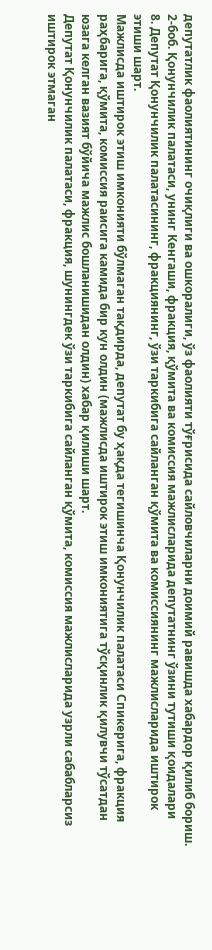депутатлик фаолиятининг очиқлиги ва ошкоралиги, ўз фаолияти тўғрисида сайловчиларни доимий равишда хабардор қилиб бориш.
2-боб. Қонунчилик палатаси, унинг Кенгаши, фракция, қўмита ва комиссия мажлисларида депутатнинг ўзини тутиши қоидалари
8. Депутат Қонунчилик палатасининг, фракциянинг, ўзи таркибига сайланган қўмита ва комиссиянинг мажлисларида иштирок этиши шарт.
Мажлисда иштирок этиш имконияти бўлмаган тақдирда, депутат бу ҳақда тегишинча Қонунчилик палатаси Спикерига, фракция раҳбарига, қўмита, комиссия раисига камида бир кун олдин (мажлисда иштирок этиш имкониятига тўсқинлик қилувчи тўсатдан юзага келган вазият бўйича мажлис бошланишидан олдин) хабар қилиши шарт.
Депутат Қонунчилик палатаси, фракция, шунингдек ўзи таркибига сайланган қўмита, комиссия мажлисларида узрли сабабларсиз иштирок этмаган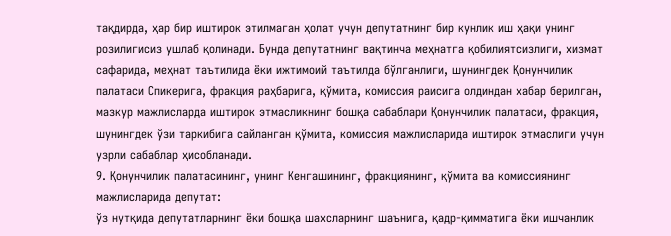тақдирда, ҳар бир иштирок этилмаган ҳолат учун депутатнинг бир кунлик иш ҳақи унинг розилигисиз ушлаб қолинади. Бунда депутатнинг вақтинча меҳнатга қобилиятсизлиги, хизмат сафарида, меҳнат таътилида ёки ижтимоий таътилда бўлганлиги, шунингдек Қонунчилик палатаси Спикерига, фракция раҳбарига, қўмита, комиссия раисига олдиндан хабар берилган, мазкур мажлисларда иштирок этмасликнинг бошқа сабаблари Қонунчилик палатаси, фракция, шунингдек ўзи таркибига сайланган қўмита, комиссия мажлисларида иштирок этмаслиги учун узрли сабаблар ҳисобланади.
9. Қонунчилик палатасининг, унинг Кенгашининг, фракциянинг, қўмита ва комиссиянинг мажлисларида депутат:
ўз нутқида депутатларнинг ёки бошқа шахсларнинг шаънига, қадр-қимматига ёки ишчанлик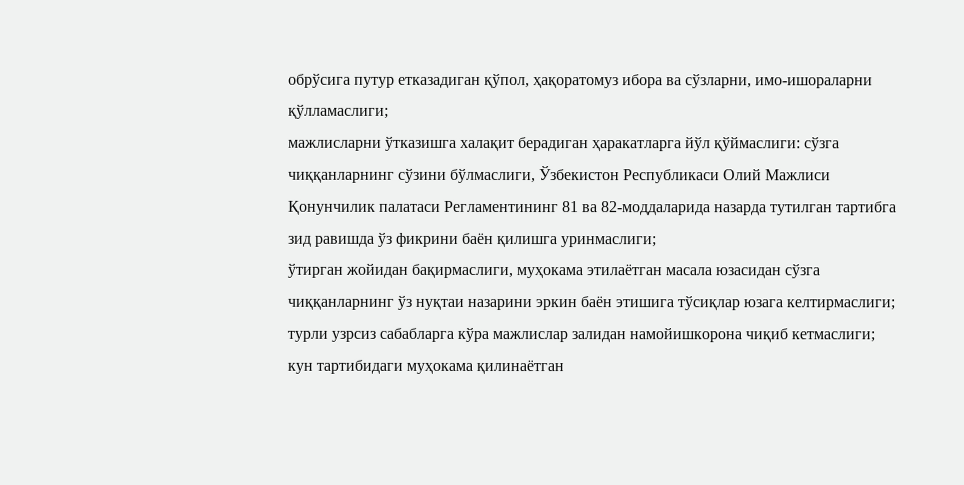обрўсига путур етказадиган қўпол, ҳақоратомуз ибора ва сўзларни, имо-ишораларни қўлламаслиги;
мажлисларни ўтказишга халақит берадиган ҳаракатларга йўл қўймаслиги: сўзга чиққанларнинг сўзини бўлмаслиги, Ўзбекистон Республикаси Олий Мажлиси Қонунчилик палатаси Регламентининг 81 ва 82-моддаларида назарда тутилган тартибга зид равишда ўз фикрини баён қилишга уринмаслиги;
ўтирган жойидан бақирмаслиги, муҳокама этилаётган масала юзасидан сўзга чиққанларнинг ўз нуқтаи назарини эркин баён этишига тўсиқлар юзага келтирмаслиги;
турли узрсиз сабабларга кўра мажлислар залидан намойишкорона чиқиб кетмаслиги;
кун тартибидаги муҳокама қилинаётган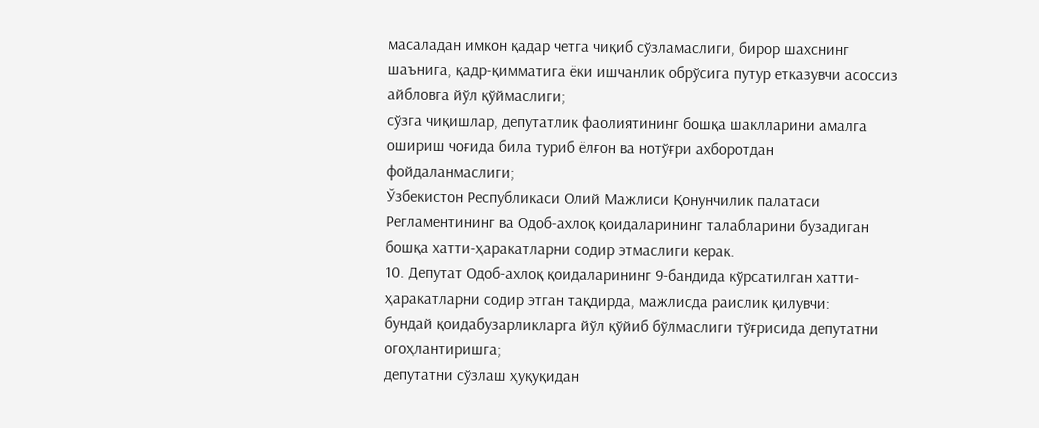масаладан имкон қадар четга чиқиб сўзламаслиги, бирор шахснинг шаънига, қадр-қимматига ёки ишчанлик обрўсига путур етказувчи асоссиз айбловга йўл қўймаслиги;
сўзга чиқишлар, депутатлик фаолиятининг бошқа шаклларини амалга ошириш чоғида била туриб ёлғон ва нотўғри ахборотдан фойдаланмаслиги;
Ўзбекистон Республикаси Олий Мажлиси Қонунчилик палатаси Регламентининг ва Одоб-ахлоқ қоидаларининг талабларини бузадиган бошқа хатти-ҳаракатларни содир этмаслиги керак.
10. Депутат Одоб-ахлоқ қоидаларининг 9-бандида кўрсатилган хатти-ҳаракатларни содир этган тақдирда, мажлисда раислик қилувчи:
бундай қоидабузарликларга йўл қўйиб бўлмаслиги тўғрисида депутатни огоҳлантиришга;
депутатни сўзлаш ҳуқуқидан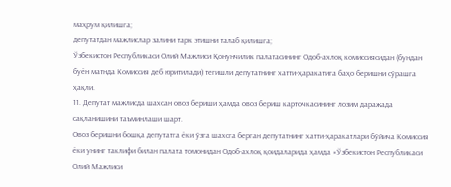маҳрум қилишга;
депутатдан мажлислар залини тарк этишни талаб қилишга;
Ўзбекистон Республикаси Олий Мажлиси Қонунчилик палатасининг Одоб-ахлоқ комиссиясидан (бундан буён матнда Комиссия деб юритилади) тегишли депутатнинг хатти-ҳаракатига баҳо беришни сўрашга ҳақли.
11. Депутат мажлисда шахсан овоз бериши ҳамда овоз бериш карточкасининг лозим даражада сақланишини таъминлаши шарт.
Овоз беришни бошқа депутатга ёки ўзга шахсга берган депутатнинг хатти-ҳаракатлари бўйича Комиссия ёки унинг таклифи билан палата томонидан Одоб-ахлоқ қоидаларида ҳамда «Ўзбекистон Республикаси Олий Мажлиси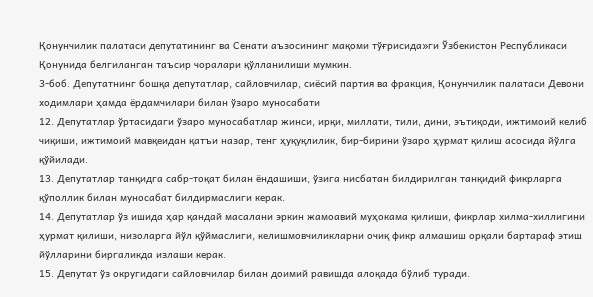Қонунчилик палатаси депутатининг ва Сенати аъзосининг мақоми тўғрисида»ги Ўзбекистон Республикаси Қонунида белгиланган таъсир чоралари қўлланилиши мумкин.
3-боб. Депутатнинг бошқа депутатлар, сайловчилар, сиёсий партия ва фракция, Қонунчилик палатаси Девони ходимлари ҳамда ёрдамчилари билан ўзаро муносабати
12. Депутатлар ўртасидаги ўзаро муносабатлар жинси, ирқи, миллати, тили, дини, эътиқоди, ижтимоий келиб чиқиши, ижтимоий мавқеидан қатъи назар, тенг ҳуқуқлилик, бир-бирини ўзаро ҳурмат қилиш асосида йўлга қўйилади.
13. Депутатлар танқидга сабр-тоқат билан ёндашиши, ўзига нисбатан билдирилган танқидий фикрларга қўполлик билан муносабат билдирмаслиги керак.
14. Депутатлар ўз ишида ҳар қандай масалани эркин жамоавий муҳокама қилиши, фикрлар хилма-хиллигини ҳурмат қилиши, низоларга йўл қўймаслиги, келишмовчиликларни очиқ фикр алмашиш орқали бартараф этиш йўлларини биргаликда излаши керак.
15. Депутат ўз округидаги сайловчилар билан доимий равишда алоқада бўлиб туради.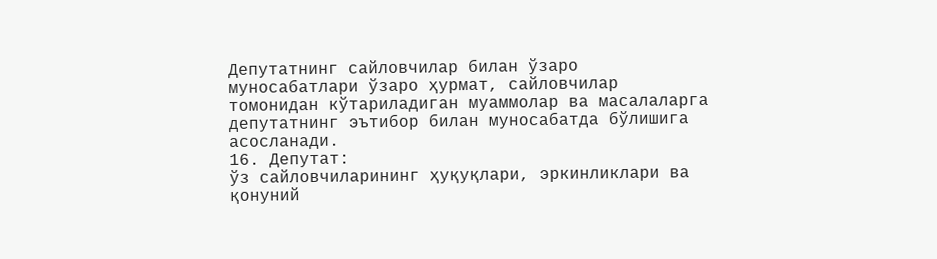Депутатнинг сайловчилар билан ўзаро муносабатлари ўзаро ҳурмат, сайловчилар томонидан кўтариладиган муаммолар ва масалаларга депутатнинг эътибор билан муносабатда бўлишига асосланади.
16. Депутат:
ўз сайловчиларининг ҳуқуқлари, эркинликлари ва қонуний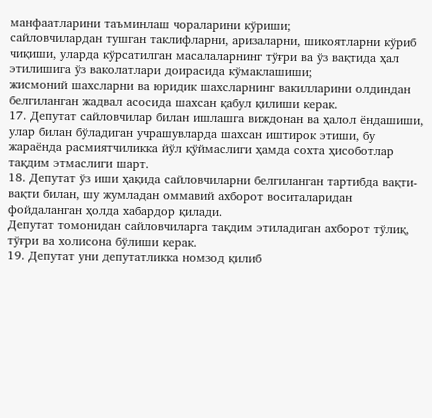манфаатларини таъминлаш чораларини кўриши;
сайловчилардан тушган таклифларни, аризаларни, шикоятларни кўриб чиқиши, уларда кўрсатилган масалаларнинг тўғри ва ўз вақтида ҳал этилишига ўз ваколатлари доирасида кўмаклашиши;
жисмоний шахсларни ва юридик шахсларнинг вакилларини олдиндан белгиланган жадвал асосида шахсан қабул қилиши керак.
17. Депутат сайловчилар билан ишлашга виждонан ва ҳалол ёндашиши, улар билан бўладиган учрашувларда шахсан иштирок этиши, бу жараёнда расмиятчиликка йўл қўймаслиги ҳамда сохта ҳисоботлар тақдим этмаслиги шарт.
18. Депутат ўз иши ҳақида сайловчиларни белгиланган тартибда вақти-вақти билан, шу жумладан оммавий ахборот воситаларидан фойдаланган ҳолда хабардор қилади.
Депутат томонидан сайловчиларга тақдим этиладиган ахборот тўлиқ, тўғри ва холисона бўлиши керак.
19. Депутат уни депутатликка номзод қилиб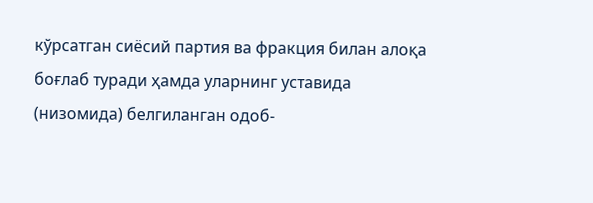кўрсатган сиёсий партия ва фракция билан алоқа боғлаб туради ҳамда уларнинг уставида (низомида) белгиланган одоб-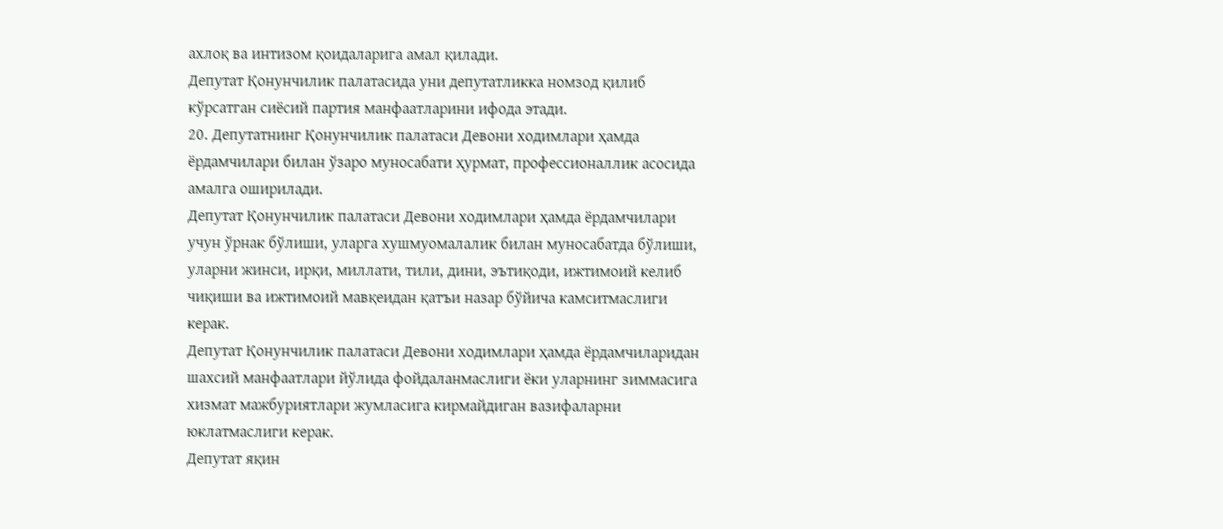ахлоқ ва интизом қоидаларига амал қилади.
Депутат Қонунчилик палатасида уни депутатликка номзод қилиб кўрсатган сиёсий партия манфаатларини ифода этади.
20. Депутатнинг Қонунчилик палатаси Девони ходимлари ҳамда ёрдамчилари билан ўзаро муносабати ҳурмат, профессионаллик асосида амалга оширилади.
Депутат Қонунчилик палатаси Девони ходимлари ҳамда ёрдамчилари учун ўрнак бўлиши, уларга хушмуомалалик билан муносабатда бўлиши, уларни жинси, ирқи, миллати, тили, дини, эътиқоди, ижтимоий келиб чиқиши ва ижтимоий мавқеидан қатъи назар бўйича камситмаслиги керак.
Депутат Қонунчилик палатаси Девони ходимлари ҳамда ёрдамчиларидан шахсий манфаатлари йўлида фойдаланмаслиги ёки уларнинг зиммасига хизмат мажбуриятлари жумласига кирмайдиган вазифаларни юклатмаслиги керак.
Депутат яқин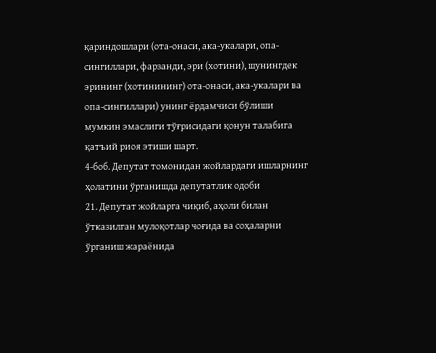қариндошлари (ота-онаси, ака-укалари, опа-сингиллари, фарзанди, эри (хотини), шунингдек эрининг (хотинининг) ота-онаси, ака-укалари ва опа-сингиллари) унинг ёрдамчиси бўлиши мумкин эмаслиги тўғрисидаги қонун талабига қатъий риоя этиши шарт.
4-боб. Депутат томонидан жойлардаги ишларнинг ҳолатини ўрганишда депутатлик одоби
21. Депутат жойларга чиқиб, аҳоли билан ўтказилган мулоқотлар чоғида ва соҳаларни ўрганиш жараёнида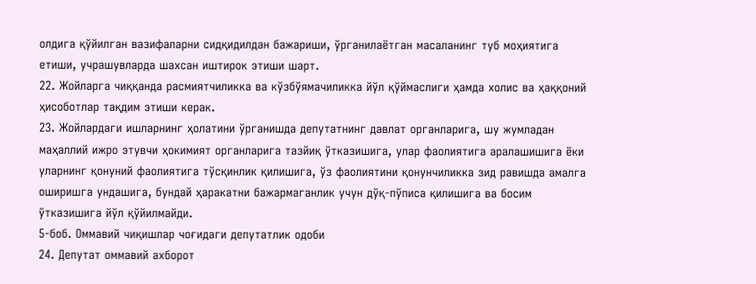олдига қўйилган вазифаларни сидқидилдан бажариши, ўрганилаётган масаланинг туб моҳиятига етиши, учрашувларда шахсан иштирок этиши шарт.
22. Жойларга чиққанда расмиятчиликка ва кўзбўямачиликка йўл қўймаслиги ҳамда холис ва ҳаққоний ҳисоботлар тақдим этиши керак.
23. Жойлардаги ишларнинг ҳолатини ўрганишда депутатнинг давлат органларига, шу жумладан маҳаллий ижро этувчи ҳокимият органларига тазйиқ ўтказишига, улар фаолиятига аралашишига ёки уларнинг қонуний фаолиятига тўсқинлик қилишига, ўз фаолиятини қонунчиликка зид равишда амалга оширишга ундашига, бундай ҳаракатни бажармаганлик учун дўқ-пўписа қилишига ва босим ўтказишига йўл қўйилмайди.
5-боб. Оммавий чиқишлар чоғидаги депутатлик одоби
24. Депутат оммавий ахборот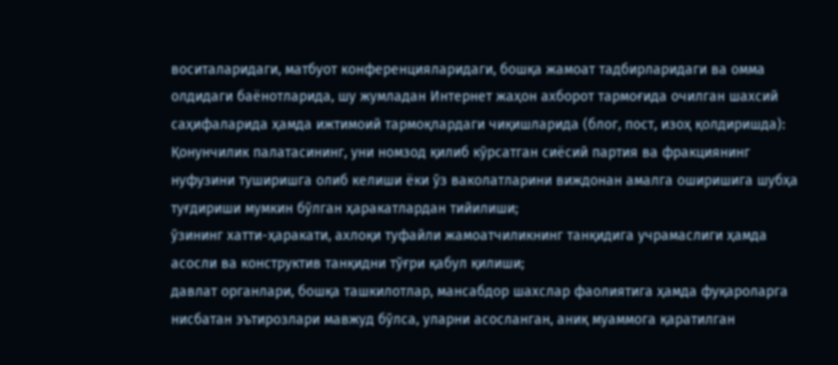воситаларидаги, матбуот конференцияларидаги, бошқа жамоат тадбирларидаги ва омма олдидаги баёнотларида, шу жумладан Интернет жаҳон ахборот тармоғида очилган шахсий саҳифаларида ҳамда ижтимоий тармоқлардаги чиқишларида (блог, пост, изоҳ қолдиришда):
Қонунчилик палатасининг, уни номзод қилиб кўрсатган сиёсий партия ва фракциянинг нуфузини туширишга олиб келиши ёки ўз ваколатларини виждонан амалга оширишига шубҳа туғдириши мумкин бўлган ҳаракатлардан тийилиши;
ўзининг хатти-ҳаракати, ахлоқи туфайли жамоатчиликнинг танқидига учрамаслиги ҳамда асосли ва конструктив танқидни тўғри қабул қилиши;
давлат органлари, бошқа ташкилотлар, мансабдор шахслар фаолиятига ҳамда фуқароларга нисбатан эътирозлари мавжуд бўлса, уларни асосланган, аниқ муаммога қаратилган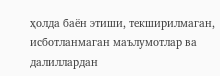ҳолда баён этиши, текширилмаган, исботланмаган маълумотлар ва далиллардан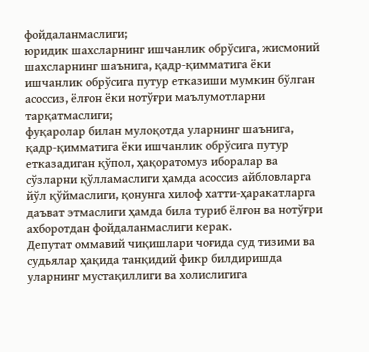фойдаланмаслиги;
юридик шахсларнинг ишчанлик обрўсига, жисмоний шахсларнинг шаънига, қадр-қимматига ёки ишчанлик обрўсига путур етказиши мумкин бўлган асоссиз, ёлғон ёки нотўғри маълумотларни тарқатмаслиги;
фуқаролар билан мулоқотда уларнинг шаънига, қадр-қимматига ёки ишчанлик обрўсига путур етказадиган қўпол, ҳақоратомуз иборалар ва сўзларни қўлламаслиги ҳамда асоссиз айбловларга йўл қўймаслиги, қонунга хилоф хатти-ҳаракатларга даъват этмаслиги ҳамда била туриб ёлғон ва нотўғри ахборотдан фойдаланмаслиги керак.
Депутат оммавий чиқишлари чоғида суд тизими ва судьялар ҳақида танқидий фикр билдиришда уларнинг мустақиллиги ва холислигига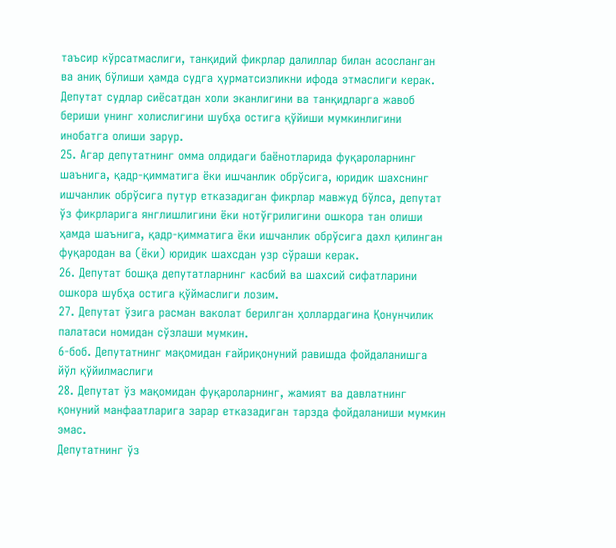таъсир кўрсатмаслиги, танқидий фикрлар далиллар билан асосланган ва аниқ бўлиши ҳамда судга ҳурматсизликни ифода этмаслиги керак. Депутат судлар сиёсатдан холи эканлигини ва танқидларга жавоб бериши унинг холислигини шубҳа остига қўйиши мумкинлигини инобатга олиши зарур.
25. Агар депутатнинг омма олдидаги баёнотларида фуқароларнинг шаънига, қадр-қимматига ёки ишчанлик обрўсига, юридик шахснинг ишчанлик обрўсига путур етказадиган фикрлар мавжуд бўлса, депутат ўз фикрларига янглишлигини ёки нотўғрилигини ошкора тан олиши ҳамда шаънига, қадр-қимматига ёки ишчанлик обрўсига дахл қилинган фуқародан ва (ёки) юридик шахсдан узр сўраши керак.
26. Депутат бошқа депутатларнинг касбий ва шахсий сифатларини ошкора шубҳа остига қўймаслиги лозим.
27. Депутат ўзига расман ваколат берилган ҳоллардагина Қонунчилик палатаси номидан сўзлаши мумкин.
6-боб. Депутатнинг мақомидан ғайриқонуний равишда фойдаланишга йўл қўйилмаслиги
28. Депутат ўз мақомидан фуқароларнинг, жамият ва давлатнинг қонуний манфаатларига зарар етказадиган тарзда фойдаланиши мумкин эмас.
Депутатнинг ўз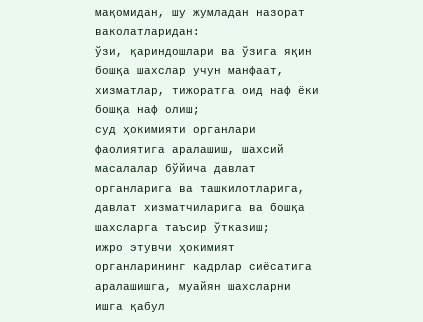мақомидан, шу жумладан назорат ваколатларидан:
ўзи, қариндошлари ва ўзига яқин бошқа шахслар учун манфаат, хизматлар, тижоратга оид наф ёки бошқа наф олиш;
суд ҳокимияти органлари фаолиятига аралашиш, шахсий масалалар бўйича давлат органларига ва ташкилотларига, давлат хизматчиларига ва бошқа шахсларга таъсир ўтказиш;
ижро этувчи ҳокимият органларининг кадрлар сиёсатига аралашишга, муайян шахсларни ишга қабул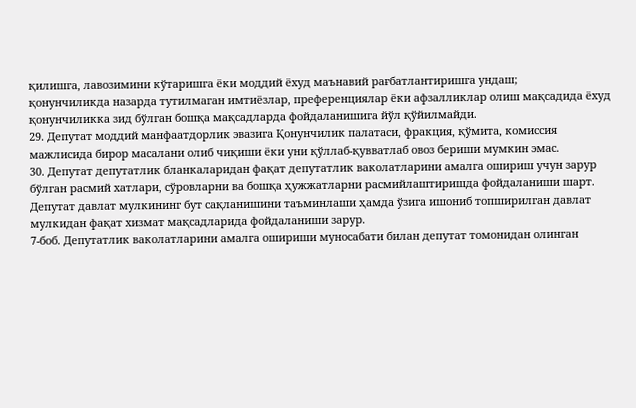қилишга, лавозимини кўтаришга ёки моддий ёхуд маънавий рағбатлантиришга ундаш;
қонунчиликда назарда тутилмаган имтиёзлар, преференциялар ёки афзалликлар олиш мақсадида ёхуд қонунчиликка зид бўлган бошқа мақсадларда фойдаланишига йўл қўйилмайди.
29. Депутат моддий манфаатдорлик эвазига Қонунчилик палатаси, фракция, қўмита, комиссия мажлисида бирор масалани олиб чиқиши ёки уни қўллаб-қувватлаб овоз бериши мумкин эмас.
30. Депутат депутатлик бланкаларидан фақат депутатлик ваколатларини амалга ошириш учун зарур бўлган расмий хатлари, сўровларни ва бошқа ҳужжатларни расмийлаштиришда фойдаланиши шарт.
Депутат давлат мулкининг бут сақланишини таъминлаши ҳамда ўзига ишониб топширилган давлат мулкидан фақат хизмат мақсадларида фойдаланиши зарур.
7-боб. Депутатлик ваколатларини амалга ошириши муносабати билан депутат томонидан олинган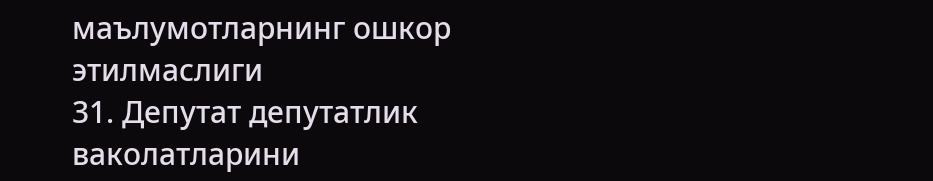маълумотларнинг ошкор этилмаслиги
31. Депутат депутатлик ваколатларини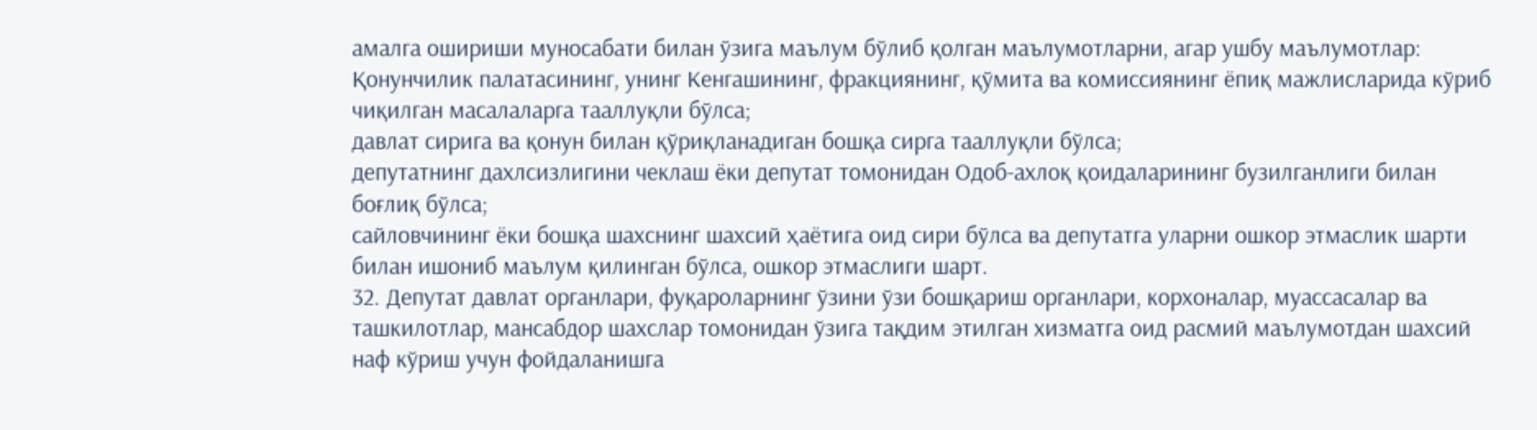амалга ошириши муносабати билан ўзига маълум бўлиб қолган маълумотларни, агар ушбу маълумотлар:
Қонунчилик палатасининг, унинг Кенгашининг, фракциянинг, қўмита ва комиссиянинг ёпиқ мажлисларида кўриб чиқилган масалаларга тааллуқли бўлса;
давлат сирига ва қонун билан қўриқланадиган бошқа сирга тааллуқли бўлса;
депутатнинг дахлсизлигини чеклаш ёки депутат томонидан Одоб-ахлоқ қоидаларининг бузилганлиги билан боғлиқ бўлса;
сайловчининг ёки бошқа шахснинг шахсий ҳаётига оид сири бўлса ва депутатга уларни ошкор этмаслик шарти билан ишониб маълум қилинган бўлса, ошкор этмаслиги шарт.
32. Депутат давлат органлари, фуқароларнинг ўзини ўзи бошқариш органлари, корхоналар, муассасалар ва ташкилотлар, мансабдор шахслар томонидан ўзига тақдим этилган хизматга оид расмий маълумотдан шахсий наф кўриш учун фойдаланишга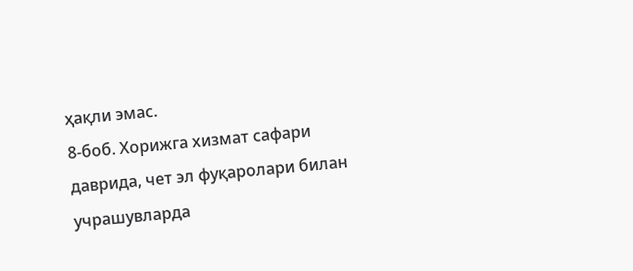ҳақли эмас.
8-боб. Хорижга хизмат сафари даврида, чет эл фуқаролари билан учрашувларда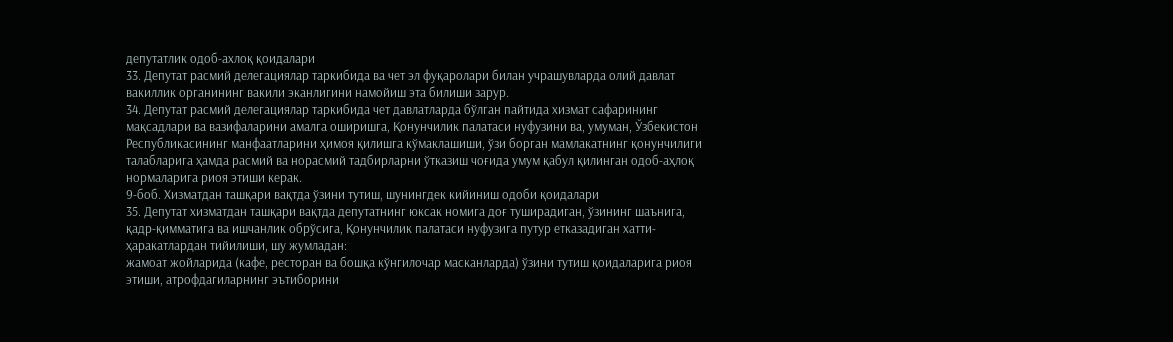депутатлик одоб-ахлоқ қоидалари
33. Депутат расмий делегациялар таркибида ва чет эл фуқаролари билан учрашувларда олий давлат вакиллик органининг вакили эканлигини намойиш эта билиши зарур.
34. Депутат расмий делегациялар таркибида чет давлатларда бўлган пайтида хизмат сафарининг мақсадлари ва вазифаларини амалга оширишга, Қонунчилик палатаси нуфузини ва, умуман, Ўзбекистон Республикасининг манфаатларини ҳимоя қилишга кўмаклашиши, ўзи борган мамлакатнинг қонунчилиги талабларига ҳамда расмий ва норасмий тадбирларни ўтказиш чоғида умум қабул қилинган одоб-аҳлоқ нормаларига риоя этиши керак.
9-боб. Хизматдан ташқари вақтда ўзини тутиш, шунингдек кийиниш одоби қоидалари
35. Депутат хизматдан ташқари вақтда депутатнинг юксак номига доғ туширадиган, ўзининг шаънига, қадр-қимматига ва ишчанлик обрўсига, Қонунчилик палатаси нуфузига путур етказадиган хатти-ҳаракатлардан тийилиши, шу жумладан:
жамоат жойларида (кафе, ресторан ва бошқа кўнгилочар масканларда) ўзини тутиш қоидаларига риоя этиши, атрофдагиларнинг эътиборини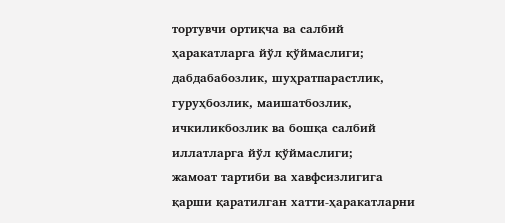тортувчи ортиқча ва салбий ҳаракатларга йўл қўймаслиги;
дабдабабозлик, шуҳратпарастлик, гуруҳбозлик, маишатбозлик, ичкиликбозлик ва бошқа салбий иллатларга йўл қўймаслиги;
жамоат тартиби ва хавфсизлигига қарши қаратилган хатти-ҳаракатларни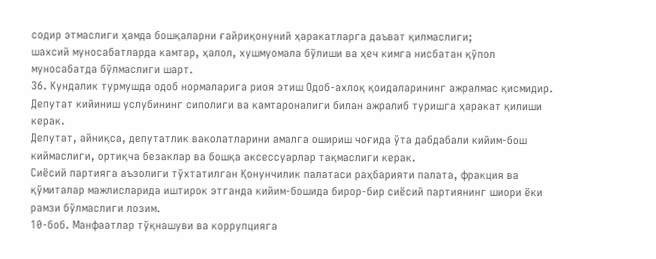содир этмаслиги ҳамда бошқаларни ғайриқонуний ҳаракатларга даъват қилмаслиги;
шахсий муносабатларда камтар, ҳалол, хушмуомала бўлиши ва ҳеч кимга нисбатан қўпол муносабатда бўлмаслиги шарт.
36. Кундалик турмушда одоб нормаларига риоя этиш Одоб-ахлоқ қоидаларининг ажралмас қисмидир. Депутат кийиниш услубининг сиполиги ва камтароналиги билан ажралиб туришга ҳаракат қилиши керак.
Депутат, айниқса, депутатлик ваколатларини амалга ошириш чоғида ўта дабдабали кийим-бош киймаслиги, ортиқча безаклар ва бошқа аксессуарлар тақмаслиги керак.
Сиёсий партияга аъзолиги тўхтатилган Қонунчилик палатаси раҳбарияти палата, фракция ва қўмиталар мажлисларида иштирок этганда кийим-бошида бирор-бир сиёсий партиянинг шиори ёки рамзи бўлмаслиги лозим.
10-боб. Манфаатлар тўқнашуви ва коррупцияга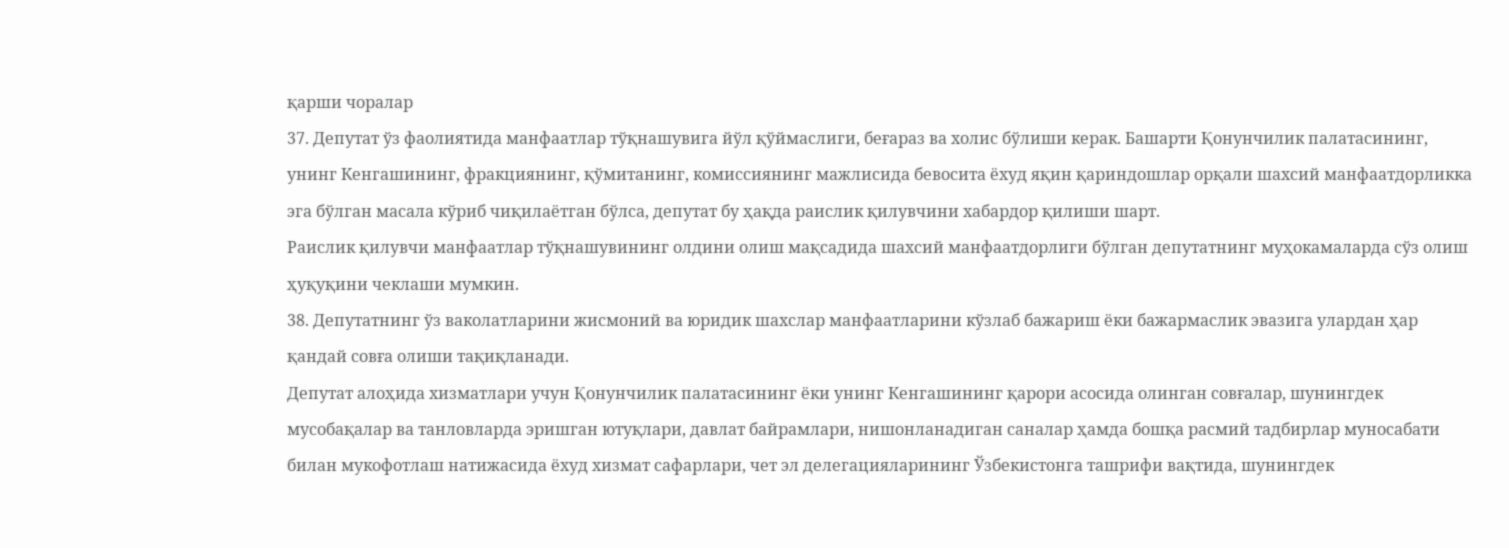қарши чоралар
37. Депутат ўз фаолиятида манфаатлар тўқнашувига йўл қўймаслиги, беғараз ва холис бўлиши керак. Башарти Қонунчилик палатасининг, унинг Кенгашининг, фракциянинг, қўмитанинг, комиссиянинг мажлисида бевосита ёхуд яқин қариндошлар орқали шахсий манфаатдорликка эга бўлган масала кўриб чиқилаётган бўлса, депутат бу ҳақда раислик қилувчини хабардор қилиши шарт.
Раислик қилувчи манфаатлар тўқнашувининг олдини олиш мақсадида шахсий манфаатдорлиги бўлган депутатнинг муҳокамаларда сўз олиш ҳуқуқини чеклаши мумкин.
38. Депутатнинг ўз ваколатларини жисмоний ва юридик шахслар манфаатларини кўзлаб бажариш ёки бажармаслик эвазига улардан ҳар қандай совға олиши тақиқланади.
Депутат алоҳида хизматлари учун Қонунчилик палатасининг ёки унинг Кенгашининг қарори асосида олинган совғалар, шунингдек мусобақалар ва танловларда эришган ютуқлари, давлат байрамлари, нишонланадиган саналар ҳамда бошқа расмий тадбирлар муносабати билан мукофотлаш натижасида ёхуд хизмат сафарлари, чет эл делегацияларининг Ўзбекистонга ташрифи вақтида, шунингдек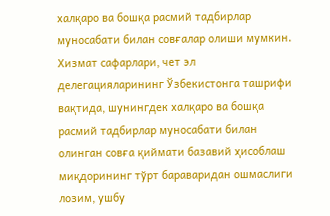халқаро ва бошқа расмий тадбирлар муносабати билан совғалар олиши мумкин.
Хизмат сафарлари, чет эл делегацияларининг Ўзбекистонга ташрифи вақтида, шунингдек халқаро ва бошқа расмий тадбирлар муносабати билан олинган совға қиймати базавий ҳисоблаш миқдорининг тўрт бараваридан ошмаслиги лозим, ушбу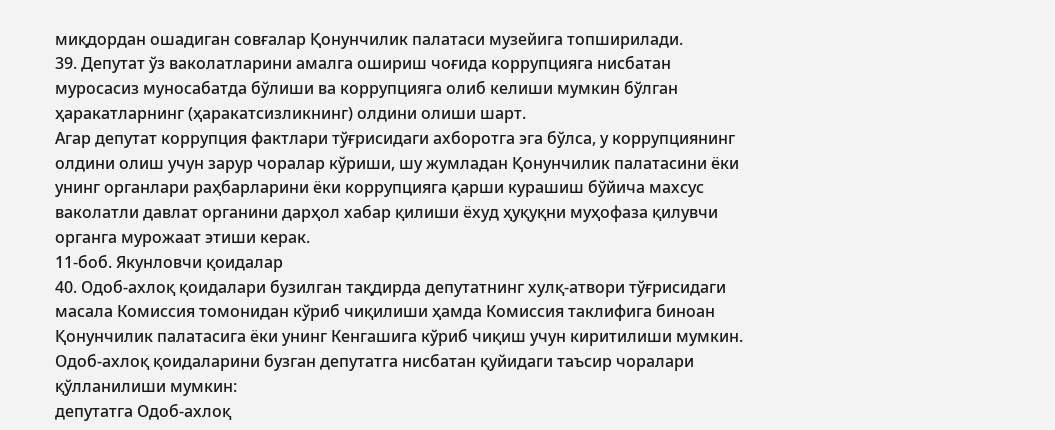миқдордан ошадиган совғалар Қонунчилик палатаси музейига топширилади.
39. Депутат ўз ваколатларини амалга ошириш чоғида коррупцияга нисбатан муросасиз муносабатда бўлиши ва коррупцияга олиб келиши мумкин бўлган ҳаракатларнинг (ҳаракатсизликнинг) олдини олиши шарт.
Агар депутат коррупция фактлари тўғрисидаги ахборотга эга бўлса, у коррупциянинг олдини олиш учун зарур чоралар кўриши, шу жумладан Қонунчилик палатасини ёки унинг органлари раҳбарларини ёки коррупцияга қарши курашиш бўйича махсус ваколатли давлат органини дарҳол хабар қилиши ёхуд ҳуқуқни муҳофаза қилувчи органга мурожаат этиши керак.
11-боб. Якунловчи қоидалар
40. Одоб-ахлоқ қоидалари бузилган тақдирда депутатнинг хулқ-атвори тўғрисидаги масала Комиссия томонидан кўриб чиқилиши ҳамда Комиссия таклифига биноан Қонунчилик палатасига ёки унинг Кенгашига кўриб чиқиш учун киритилиши мумкин.
Одоб-ахлоқ қоидаларини бузган депутатга нисбатан қуйидаги таъсир чоралари қўлланилиши мумкин:
депутатга Одоб-ахлоқ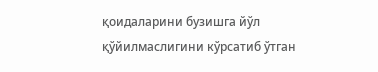қоидаларини бузишга йўл қўйилмаслигини кўрсатиб ўтган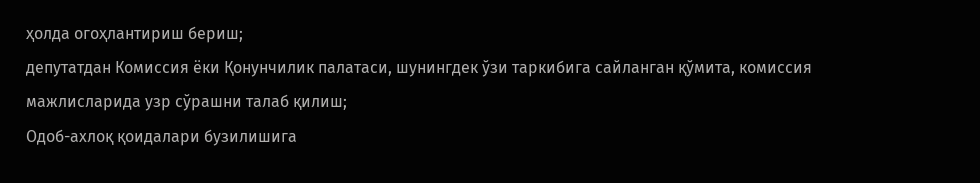ҳолда огоҳлантириш бериш;
депутатдан Комиссия ёки Қонунчилик палатаси, шунингдек ўзи таркибига сайланган қўмита, комиссия мажлисларида узр сўрашни талаб қилиш;
Одоб-ахлоқ қоидалари бузилишига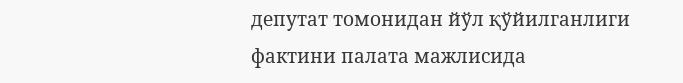депутат томонидан йўл қўйилганлиги фактини палата мажлисида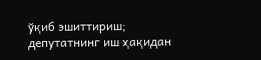ўқиб эшиттириш;
депутатнинг иш ҳақидан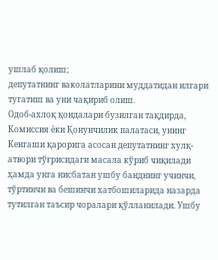ушлаб қолиш;
депутатнинг ваколатларини муддатидан илгари тугатиш ва уни чақириб олиш.
Одоб-ахлоқ қоидалари бузилган тақдирда, Комиссия ёки Қонунчилик палатаси, унинг Кенгаши қарорига асосан депутатнинг хулқ-атвори тўғрисидаги масала кўриб чиқилади ҳамда унга нисбатан ушбу банднинг учинчи, тўртинчи ва бешинчи хатбошиларида назарда тутилган таъсир чоралари қўлланилади. Ушбу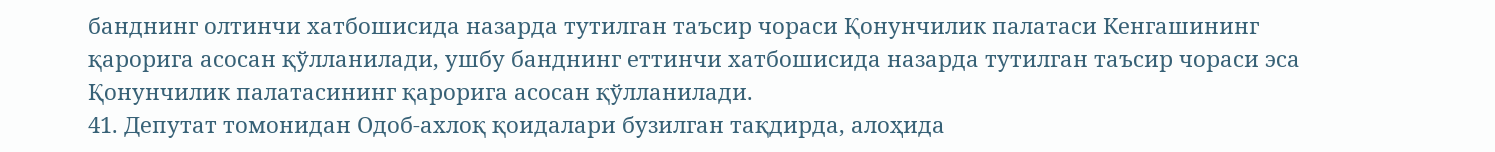банднинг олтинчи хатбошисида назарда тутилган таъсир чораси Қонунчилик палатаси Кенгашининг қарорига асосан қўлланилади, ушбу банднинг еттинчи хатбошисида назарда тутилган таъсир чораси эса Қонунчилик палатасининг қарорига асосан қўлланилади.
41. Депутат томонидан Одоб-ахлоқ қоидалари бузилган тақдирда, алоҳида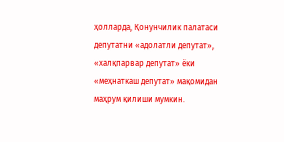ҳолларда, Қонунчилик палатаси депутатни «адолатли депутат», «халқпарвар депутат» ёки «меҳнаткаш депутат» мақомидан маҳрум қилиши мумкин.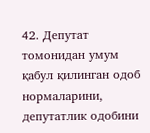42. Депутат томонидан умум қабул қилинган одоб нормаларини, депутатлик одобини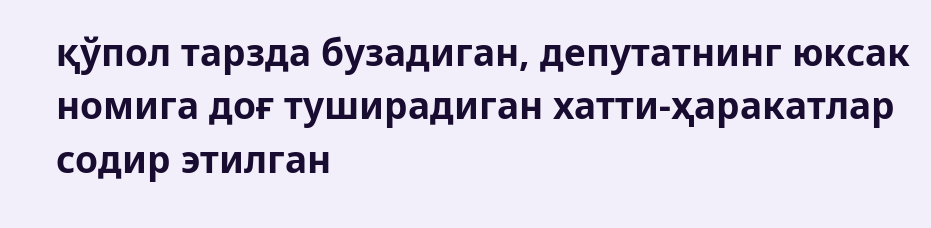қўпол тарзда бузадиган, депутатнинг юксак номига доғ туширадиган хатти-ҳаракатлар содир этилган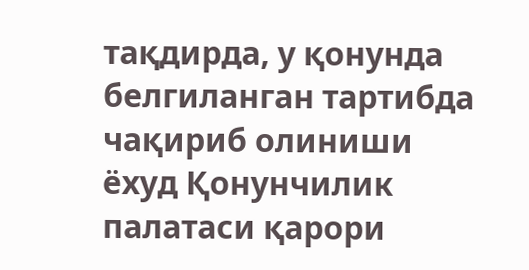тақдирда, у қонунда белгиланган тартибда чақириб олиниши ёхуд Қонунчилик палатаси қарори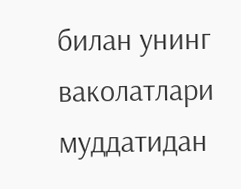билан унинг ваколатлари муддатидан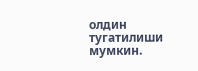олдин тугатилиши мумкин.